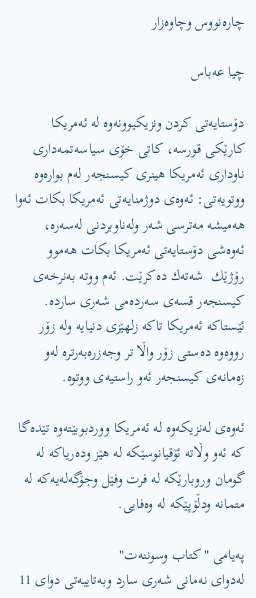چاره‌نووس وچاوه‌زار

چیا عه‌باس

دۆستایه‌تی كردن ونزیكیوونه‌وه‌ له‌ ئه‌مریكا كارێكی قورسه‌، كاتی خۆی سیاسه‌تمه‌داری ناوداری ئه‌مریكا هینری كیسنجه‌ر له‌م بواره‌وه‌ ووتویه‌تی: ئه‌وه‌ی دوژمنایه‌تی ئه‌مریكا بكات ئه‌وا هه‌میشه‌ مه‌ترسی شه‌ر وله‌ناوبردنی له‌سه‌ره‌، ئه‌وه‌شی دۆستایه‌تی ئه‌مریكا بكات هه‌موو رۆژێك  شه‌ته‌ك ده‌كرێت. ئه‌م ووته‌ به‌نرخه‌ی كیسنجه‌ر قسه‌ی سه‌رده‌می شه‌ری سارده‌. ئێستاكه‌ ئه‌مریكا تاكه‌ زلهێزی دنیایه‌ وله‌ زۆر رووه‌وه‌ ده‌ستی زۆر واڵا تر وجه‌زره‌به‌رتره‌ له‌و زه‌مانه‌ی كیسنجه‌ر ئه‌و راستیه‌ی ووتوه‌.

ئه‌وه‌ی له‌نزیكه‌وه‌ له‌ ئه‌مریكا ووردبوبێته‌وه‌ تێده‌گا كه‌ ئه‌و وڵاته‌ ئۆقیانوسێكه‌ له‌ هێز وده‌ریاكه‌ له‌ گومان وروبارێكه‌ له‌ فرت وفێل وجۆگه‌له‌یه‌كه‌ له‌ متمانه‌ ودڵۆپێكه‌ له‌ وه‌فایی.

په‌یامی "كتاب وسوننه‌ت"
له‌دوای نه‌مانی شه‌ری سارد وبه‌تایبه‌تی دوای 11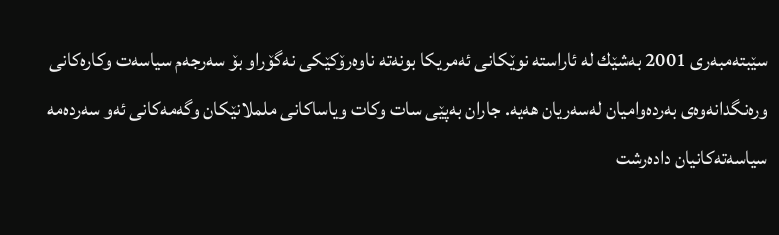سێبته‌مبه‌ری 2001 به‌شێك له‌ ئاراسته‌ نوێكانی ئه‌مریكا بونه‌ته‌ ناوه‌رۆكێكی نه‌گۆراو بۆ سه‌رجه‌م سیاسه‌ت وكاره‌كانی وره‌نگدانه‌وه‌ی به‌رده‌وامیان له‌سه‌ریان هه‌یه‌. جاران به‌پێی سات وكات ویاساكانی ململانێكان وگه‌مه‌كانی ئه‌و سه‌رده‌مه‌ سیاسه‌ته‌كانیان داده‌رشت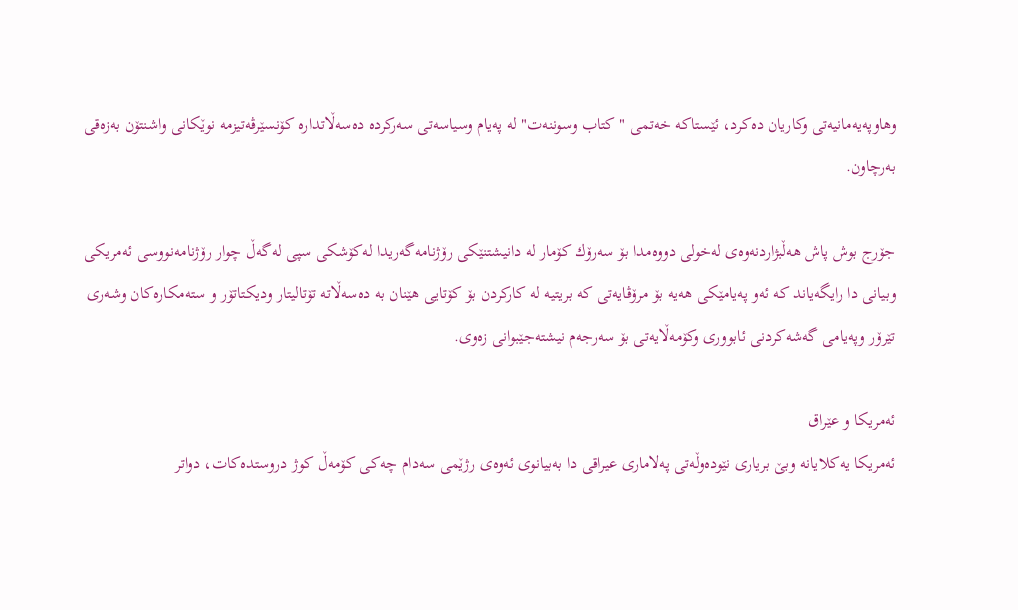وهاوپه‌یه‌مانیه‌تی وكاریان ده‌كرد، ئێستاكه‌ خه‌تمی "كتاب وسوننه‌ت" له‌ په‌یام وسیاسه‌تی سه‌ركرده‌ ده‌سه‌ڵاتداره‌ كۆنسێرڤه‌تیزمه‌ نوێكانی واشنتۆن به‌زه‌قی به‌رچاون.

جۆرج بوش پاش هه‌ڵبژاردنه‌وه‌ی له‌خولی دووه‌مدا بۆ سه‌رۆك كۆمار له‌ دانیشتنێكی رۆژنامه‌گه‌ریدا له‌كۆشكی سپی له‌گه‌ڵ‌ چوار رۆژنامه‌نووسی ئه‌مریكی وبیانی دا رایگه‌یاند كه‌ ئه‌و په‌یامێكی هه‌یه‌ بۆ مرۆڤایه‌تی كه‌ بریتیه‌ له‌ كاركردن بۆ كۆتایی هێنان به‌ ده‌سه‌ڵاته‌ تۆتالیتار ودیكتاتۆر و سته‌مكاره‌كان وشه‌ری تێرۆر وپه‌یامی گه‌شه‌كردنی ئابووری وكۆمه‌ڵایه‌تی بۆ سه‌رجه‌م نیشته‌جێبوانی زه‌وی.

ئه‌مریكا و عێراق
ئه‌مریكا یه‌كلایانه‌ وبێ بریاری نێوده‌وڵه‌تی په‌لاماری عیراقی دا به‌بیانوی ئه‌وه‌ی رژێمی سه‌دام چه‌كی كۆمه‌ڵ‌ كوژ دروستده‌كات، دواتر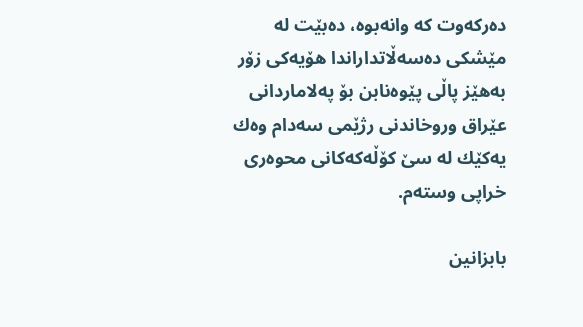ده‌ركه‌وت كه‌ وانه‌بوه‌، ده‌بێت له‌ مێشكی ده‌سه‌ڵاتداراندا هۆیه‌كی زۆر به‌هێز پاڵی پێوه‌نابن بۆ په‌لاماردانی عێراق وروخاندنی رژێمی سه‌دام وه‌ك یه‌كێك له‌ سێ كۆڵه‌كه‌كانی محوه‌ری خراپی وسته‌م.

بابزانین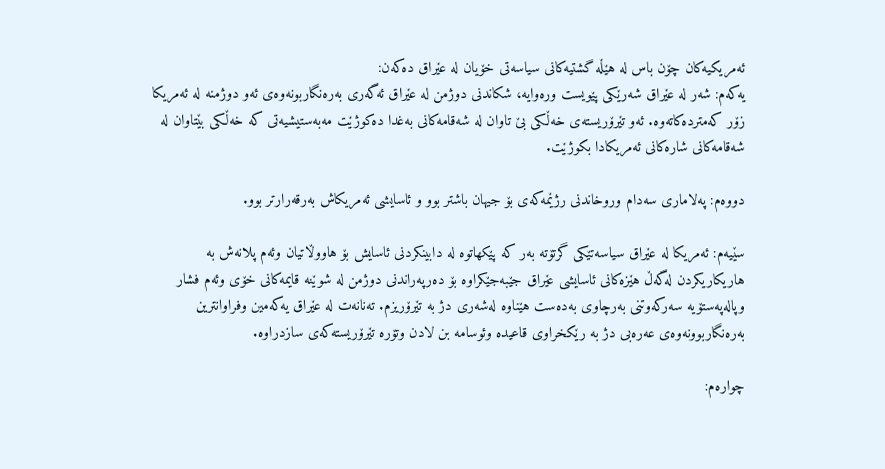ئه‌مریكیه‌كان چۆن باس له‌ هێڵه‌ گشتیه‌كانی سیاسه‌تی خۆیان له‌ عێراق ده‌كه‌ن:
یه‌كه‌م: شه‌ر له‌ عێراق شه‌رێكی پێویست وره‌وایه‌، شكاندنی دوژمن له‌ عێراق ئه‌گه‌ری به‌ره‌نگاربونه‌وه‌ی ئه‌و دوژمنه‌ له‌ ئه‌مریكا زۆر كه‌مترده‌كاته‌وه‌. ئه‌و تێرۆریسته‌ی خه‌ڵكی بێ تاوان له‌ شه‌قامه‌كانی به‌غدا ده‌كوژێت مه‌به‌ستیشیه‌تی كه‌ خه‌ڵكی بێتاوان له‌ شه‌قامه‌كانی شاره‌كانی ئه‌مریكادا بكوژێت.

دووه‌م: په‌لاماری سه‌دام وروخاندنی رژێمه‌كه‌ی بۆ جیهان باشتر بوو و ئاسایشی ئه‌مریكاش به‌رقه‌رارتر بوو.

سێیه‌م: ئه‌مریكا له‌ عێراق سیاسه‌تێكی گرتۆته‌ به‌ر كه‌ پێكهاتوه‌ له‌ دابینكردنی ئاسایش بۆ هاووڵاتیان وئه‌م پلانه‌ش به‌ هاریكاریكردن له‌گه‌ڵ‌ هێزه‌كانی ئاسایشی عێراق جێبه‌جێكراوه‌ بۆ ده‌رپه‌راندنی دوژمن له‌ شوێنه‌ قایمه‌كانی خۆی وئه‌م فشار وپاله‌په‌ستۆیه‌ سه‌ركه‌وتنی به‌رچاوی به‌ده‌ست هێناوه‌ له‌شه‌ری دژ به‌ تێرۆریزم. ته‌نانه‌ت له‌ عێراق یه‌كه‌مین وفراوانترین به‌ره‌نگاربوونه‌وه‌ی عه‌ره‌بی دژ به‌ رێكخراوی قاعیده‌ وئوسامه‌ بن لادن وتۆره‌ تێرۆریسته‌كه‌ی سازدراوه‌.

چواره‌م: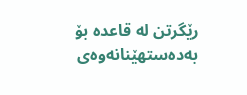رێگرتن له‌ قاعده‌ بۆ به‌ده‌ستهێنانه‌وه‌ی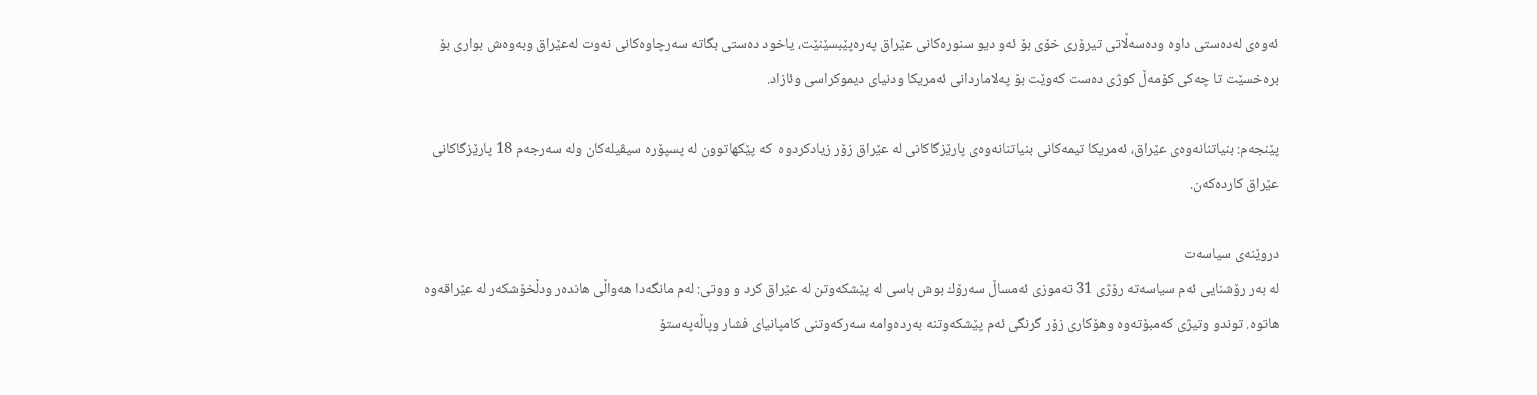ئه‌وه‌ی له‌ده‌ستی داوه‌ وده‌سه‌ڵاتی تیرۆری خۆی بۆ ئه‌و دیو سنوره‌كانی عێراق په‌ره‌پێبسێنێت، یاخود ده‌ستی بگاته‌ سه‌رچاوه‌كانی نه‌وت له‌عێراق وبه‌وه‌ش بواری بۆ بره‌خسێت تا چه‌كی كۆمه‌ڵ‌ كوژی ده‌ست كه‌وێت بۆ په‌لاماردانی ئه‌مریكا ودنیای دیموكراسی وئازاد.

پێنجه‌م: بنیاتنانه‌وه‌ی عێراق، ئه‌مریكا تیمه‌كانی بنیاتنانه‌وه‌ی پارێزگاكانی له‌ عێراق زۆر زیادكردوه‌  كه‌ پێكهاتوون له‌ پسپۆره‌ سیڤیله‌كان وله‌ سه‌رجه‌م 18 پارێزگاكانی عێراق كارده‌كه‌ن.

دروێنه‌ی سیاسه‌ت
له‌ به‌ر رۆشنایی ئه‌م سیاسه‌ته‌ رۆژی 31 ته‌موزی ئه‌مساڵ سه‌رۆك بوش باسی له‌ پێشكه‌وتن له‌ عێراق كرد و ووتی: له‌م مانگه‌دا هه‌واڵی هانده‌ر ودڵخۆشكه‌ر له‌ عێراقه‌وه‌ هاتوه‌. توندو وتیژی كه‌مبۆته‌وه‌ وهۆكاری زۆر گرنگی ئه‌م پێشكه‌وتنه‌ به‌رده‌وامه‌ سه‌ركه‌وتنی كامپانیای فشار وپاڵه‌په‌ستۆ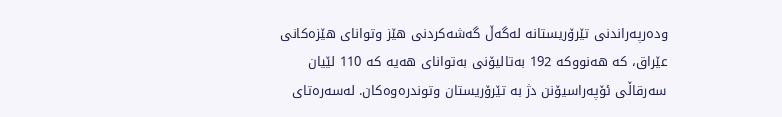وده‌رپه‌راندنی تێرۆریستانه‌ له‌گه‌ڵ‌ گه‌شه‌كردنی هێز وتوانای هێزه‌كانی عێراق، كه‌ هه‌نووكه‌ 192 به‌تالیۆنی به‌توانای هه‌یه‌ كه‌ 110 لێیان سه‌رقاڵی ئۆپه‌راسیۆنن دژ به‌ تێرۆریستان وتوندره‌وه‌كان. له‌سه‌ره‌تای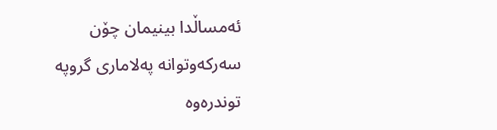ئه‌مساڵدا بینیمان چۆن سه‌ركه‌وتوانه‌ په‌لاماری گروپه‌ توندره‌وه‌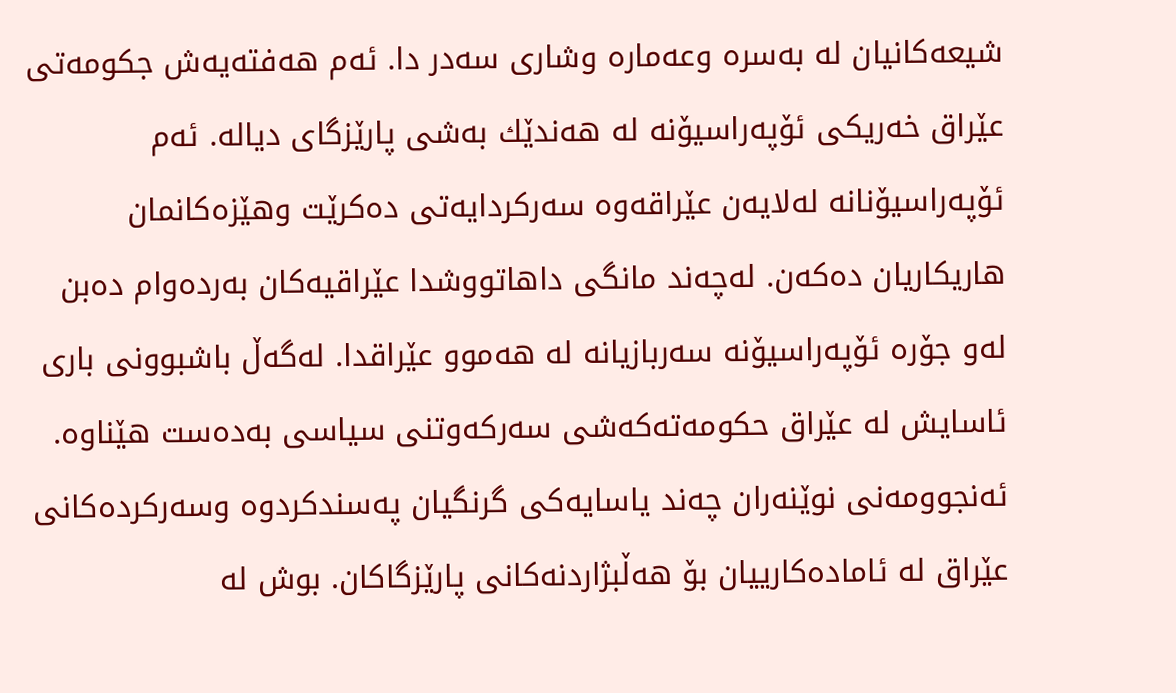شیعه‌كانیان له‌ به‌سره‌ وعه‌ماره‌ وشاری سه‌در دا. ئه‌م هه‌فته‌یه‌ش جكومه‌تی عێراق خه‌ریكی ئۆپه‌راسیۆنه‌ له‌ هه‌ندێك به‌شی پارێزگای دیاله‌. ئه‌م ئۆپه‌راسیۆنانه‌ له‌لایه‌ن عێراقه‌وه‌ سه‌ركردایه‌تی ده‌كرێت وهێزه‌كانمان هاریكاریان ده‌كه‌ن. له‌چه‌ند مانگی داهاتووشدا عێراقیه‌كان به‌رده‌وام ده‌بن له‌و جۆره‌ ئۆپه‌راسیۆنه‌ سه‌ربازیانه‌ له‌ هه‌موو عێراقدا. له‌گه‌ڵ‌ باشبوونی باری ئاسایش له‌ عێراق حكومه‌ته‌كه‌شی سه‌ركه‌وتنی سیاسی به‌ده‌ست هێناوه‌. ئه‌نجوومه‌نی نوێنه‌ران چه‌ند یاسایه‌كی گرنگیان په‌سندكردوه‌ وسه‌ركرده‌كانی عێراق له‌ ئاماده‌كارییان بۆ هه‌ڵبژاردنه‌كانی پارێزگاكان. بوش له‌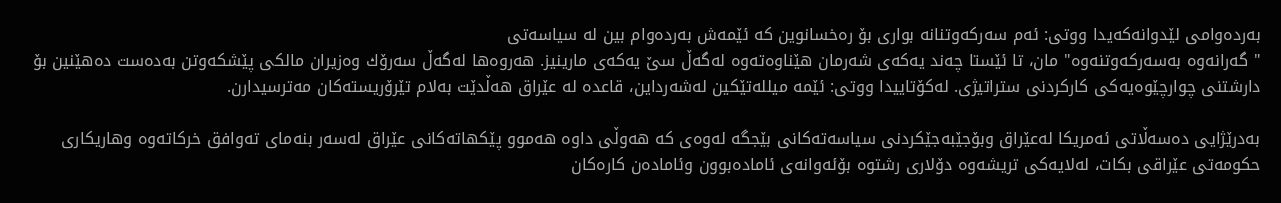به‌رده‌وامی لێدوانه‌كه‌یدا ووتی: ئه‌م سه‌ركه‌وتنانه‌ بواری بۆ ره‌خسانوین كه‌ ئێمه‌ش به‌رده‌وام بین له‌ سیاسه‌تی
" گه‌رانه‌وه‌ به‌سه‌ركه‌وتنه‌وه‌" مان، تا ئێستا چه‌ند یه‌كه‌ی شه‌رمان هێناوه‌ته‌وه‌ له‌گه‌ڵ‌ سێ یه‌كه‌ی مارینیز. هه‌روه‌ها له‌گه‌ڵ‌ سه‌رۆك وه‌زیران مالكی پێشكه‌وتن به‌ده‌ست ده‌هێنین بۆ دارشتنی چوارچێوه‌یه‌كی كاركردنی ستراتیژی. له‌كۆتاییدا ووتی: ئێمه‌ میلله‌تێكین له‌شه‌رداین، قاعده‌ له‌ عێراق هه‌ڵدێت به‌لام تێرۆریسته‌كان مه‌ترسیدارن.

به‌درێژایی ده‌سه‌ڵاتی ئه‌مریكا له‌عێراق وبۆجێبه‌جێكردنی سیاسه‌ته‌كانی بێجگه‌ له‌وه‌ی كه‌ هه‌وڵی داوه‌ هه‌موو پێكهاته‌كانی عێراق له‌سه‌ر بنه‌مای ته‌وافق خركاته‌وه‌ وهاریكاری حكومه‌تی عێراقی بكات، له‌لایه‌كی تریشه‌وه‌ دۆلاری رشتوه‌ بۆئه‌وانه‌ی ئاماده‌بوون وئاماده‌ن كاره‌كان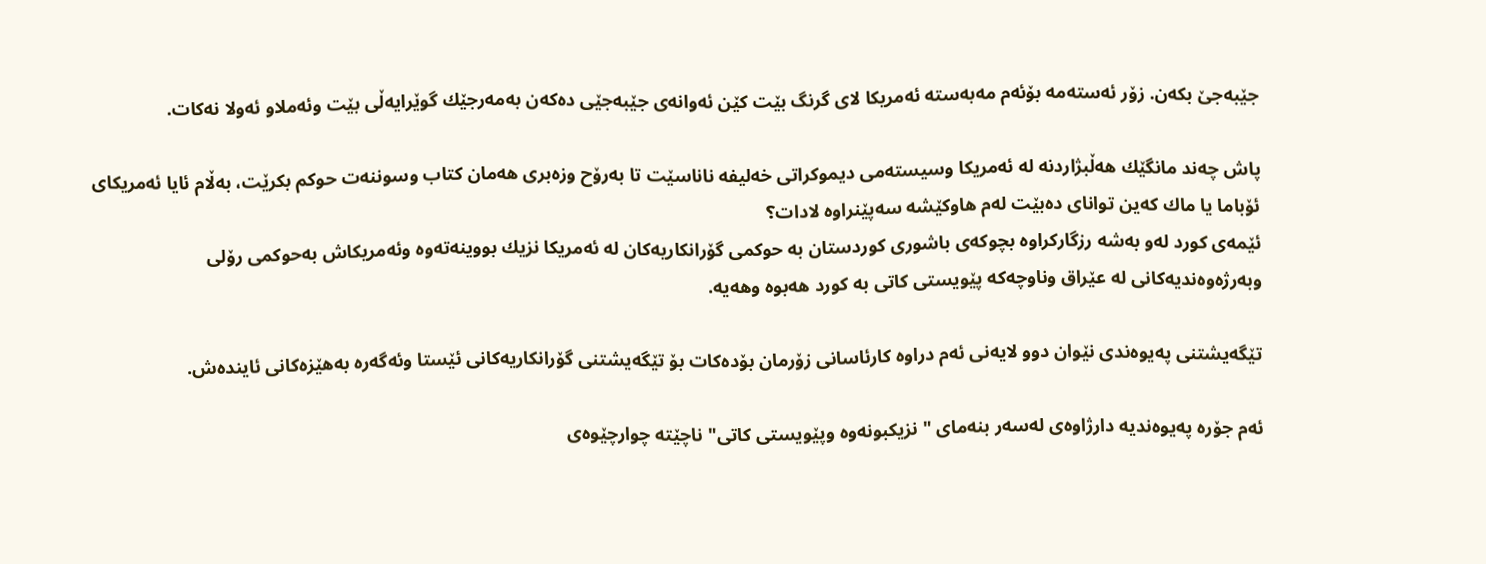جێبه‌جێ بكه‌ن. زۆر ئه‌سته‌مه‌ بۆئه‌م مه‌به‌سته‌ ئه‌مریكا لای گرنگ بێت كێن ئه‌وانه‌ی جێبه‌جێی ده‌كه‌ن به‌مه‌رجێك گوێرایه‌ڵی بێت وئه‌ملاو ئه‌ولا نه‌كات.

پاش چه‌ند مانگێك هه‌ڵبژاردنه‌ له‌ ئه‌مریكا وسیسته‌می دیموكراتی خه‌لیفه‌ ناناسێت تا به‌رۆح وزه‌بری هه‌مان كتاب وسوننه‌ت حوكم بكرێت، به‌ڵام ئایا ئه‌مریكای ئۆباما یا ماك كه‌ین توانای ده‌بێت له‌م هاوكێشه‌ سه‌پێنراوه‌ لادات؟
ئێمه‌ی كورد له‌و به‌شه‌ رزگاركراوه‌ بچوكه‌ی باشوری كوردستان به‌ حوكمی گۆرانكاریه‌كان له‌ ئه‌مریكا نزیك بووینه‌ته‌وه‌ وئه‌مریكاش به‌حوكمی رۆلی وبه‌رژه‌وه‌ندیه‌كانی له‌ عێراق وناوچه‌كه‌ پێویستی كاتی به‌ كورد هه‌بوه‌ وهه‌یه‌.

تێگه‌یشتنی په‌یوه‌ندی نێوان دوو لایه‌نی ئه‌م دراوه‌ كارئاسانی زۆرمان بۆده‌كات بۆ تێگه‌یشتنی گۆرانكاریه‌كانی ئێستا وئه‌گه‌ره‌ به‌هێزه‌كانی ئاینده‌ش.

ئه‌م جۆره‌ په‌یوه‌ندیه‌ دارژاوه‌ی له‌سه‌ر بنه‌مای " نزیكبونه‌وه‌ وپێویستی كاتی" ناچێته‌ چوارچێوه‌ی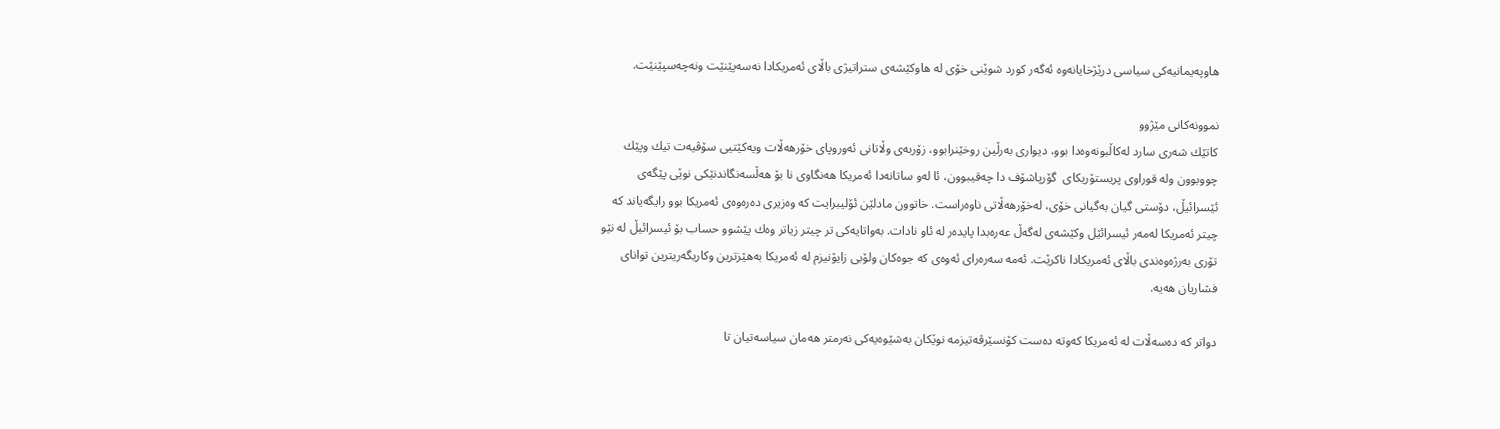هاوپه‌یمانیه‌كی سیاسی درێژخایانه‌وه‌ ئه‌گه‌ر كورد شوێنی خۆی له‌ هاوكێشه‌ی ستراتیژی باڵای ئه‌مریكادا نه‌سه‌پێنێت ونه‌چه‌سپێنێت.

نموونه‌كانی مێژوو
كاتێك شه‌ری سارد له‌كاڵبونه‌وه‌دا بوو، دیواری به‌رڵین روخێنرابوو، زۆربه‌ی وڵاتانی ئه‌وروپای خۆرهه‌ڵات ویه‌كێتیی سۆڤیه‌ت تیك وپێك چووبوون وله‌ قوراوی پریستۆریكای  گۆرپاشۆف دا چه‌قیبوون، ئا له‌و ساتانه‌دا ئه‌مریكا هه‌نگاوی نا بۆ هه‌ڵسه‌نگاندنێكی نوێی پێگه‌ی ئێسرائیڵ‌، دۆستی گیان به‌گیانی خۆی، له‌خۆرهه‌ڵاتی ناوه‌راست. خاتوون مادلێن ئۆلیبرایت كه‌ وه‌زیری ده‌ره‌وه‌ی ئه‌مریكا بوو رایگه‌یاند كه‌ چیتر ئه‌مریكا له‌مه‌ر ئیسرائێل وكێشه‌ی له‌گه‌ڵ‌ عه‌ره‌بدا پایده‌ر له‌ ئاو نادات. به‌واتایه‌كی تر چیتر زیاتر وه‌ك پێشوو حساب بۆ ئیسرائیڵ‌ له‌ نێو تۆری به‌رژه‌وه‌ندی باڵای ئه‌مریكادا ناكرێت. ئه‌مه‌ سه‌ره‌رای ئه‌وه‌ی كه‌ جوه‌كان ولۆبی زایۆنیزم له‌ ئه‌مریكا به‌هێزترین وكاریگه‌ریترین توانای فشاریان هه‌یه‌.

دواتر كه‌ ده‌سه‌ڵات له‌ ئه‌مریكا كه‌وته‌ ده‌ست كۆنسێرڤه‌تیزمه‌ نوێكان به‌شێوه‌یه‌كی نه‌رمتر هه‌مان سیاسه‌تیان تا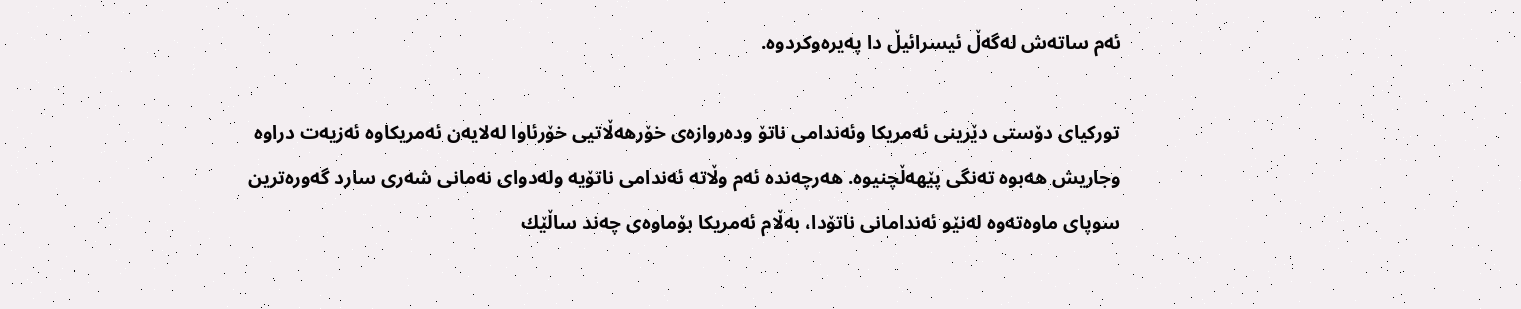ئه‌م ساته‌ش له‌گه‌ڵ‌ ئیسرائیڵ‌ دا په‌یره‌وكردوه‌.

توركیای دۆستی دێرینی ئه‌مریكا وئه‌ندامی ناتۆ وده‌روازه‌ی خۆرهه‌ڵاتیی خۆرئاوا له‌لایه‌ن ئه‌مریكاوه‌ ئه‌زیه‌ت دراوه‌ وجاریش هه‌بوه‌ ته‌نگی پێهه‌ڵچنیوه‌. هه‌رچه‌نده‌ ئه‌م وڵاته‌ ئه‌ندامی ناتۆیه‌ وله‌دوای نه‌مانی شه‌ری سارد گه‌وره‌ترین سوپای ماوه‌ته‌وه‌ له‌نێو ئه‌ندامانی ناتۆدا، به‌ڵام ئه‌مریكا بۆماوه‌ی چه‌ند ساڵێك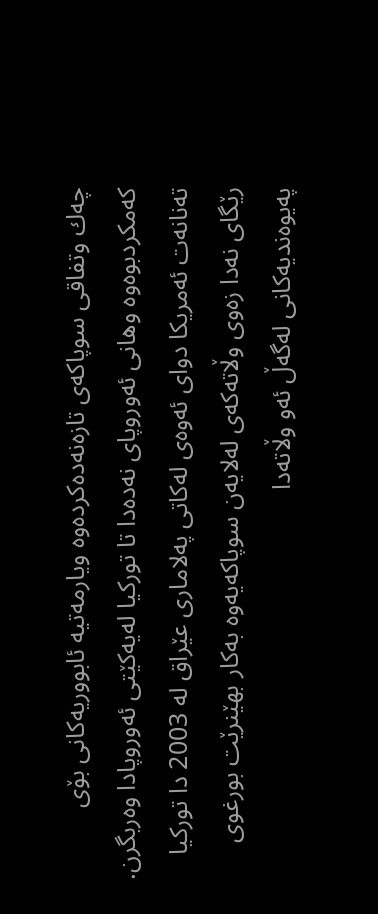چه‌ك وتفاقی سوپاكه‌ی تازه‌نه‌ده‌كرده‌وه‌ ویارمه‌تیه‌ ئابووریه‌كانی بۆی كه‌مكردبوه‌وه‌ وهانی ئه‌وروپای نه‌ده‌دا تا توركیا له‌یه‌كێتی ئه‌وروپادا وه‌ربگرن. ته‌نانه‌ت ئه‌مریكا دوای ئه‌وه‌ی له‌كاتی په‌لاماری عێراق له‌ 2003 دا توركیا رێگای نه‌دا زه‌وی وڵاته‌كه‌ی له‌لایه‌ن سوپاكه‌یه‌وه‌ به‌كار بهێنرێت بورغوی په‌یوه‌ندیه‌كانی له‌گه‌ڵ‌ ئه‌و وڵاته‌دا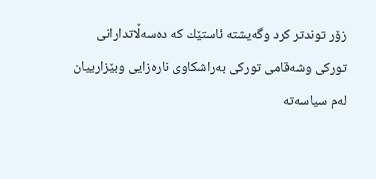زۆر توندتر كرد وگه‌یشته‌ ئاستێك كه‌ ده‌سه‌ڵاتدارانی توركی وشه‌قامی توركی به‌راشكاوی ناره‌زایی وبێزارییان له‌م سیاسه‌ته‌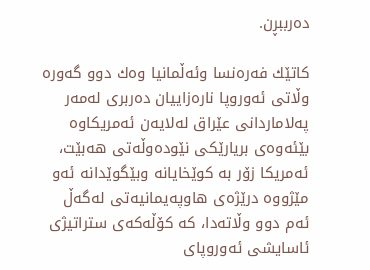ده‌رببڕن.

كاتێك فه‌ره‌نسا وئه‌ڵمانیا وه‌ك دوو گه‌وره‌ وڵاتی ئه‌وروپا ناره‌زاییان ده‌ربری له‌مه‌ر په‌لاماردانی عێراق له‌لایه‌ن ئه‌مریكاوه‌ بێئه‌وه‌ی بریارێكی نێوده‌وڵه‌تی هه‌بێت، ئه‌مریكا زۆر به‌ كوێخایانه‌ وبێگوێدانه‌ ئه‌و مێژووه‌ درێژه‌ی هاوپه‌یمانیه‌تی له‌گه‌ڵ‌ ئه‌م دوو وڵاته‌دا، كه‌ كۆڵه‌كه‌ی ستراتیژی ئاسایشی ئه‌وروپای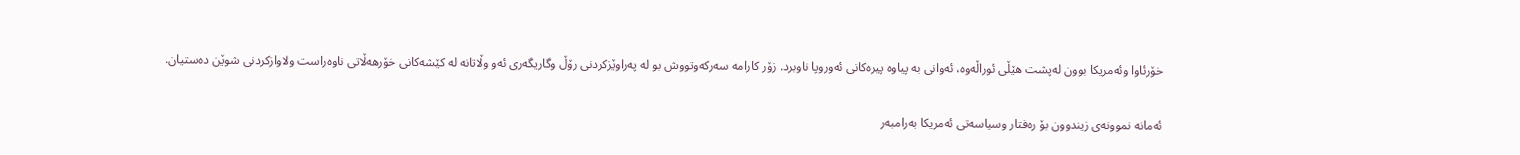خۆرئاوا وئه‌مریكا بوون له‌پشت هێڵی ئوراڵه‌وه‌، ئه‌وانی به‌ پیاوه‌ پیره‌كانی ئه‌وروپا ناوبرد. زۆر كارامه‌ سه‌ركه‌وتووش بو له‌ په‌راوێزكردنی رۆڵ‌ وگاریگه‌ری ئه‌و وڵاتانه‌ له‌ كێشه‌كانی خۆرهه‌ڵاتی ناوه‌راست ولاوازكردنی شوێن ده‌ستیان.

ئه‌مانه‌ نموونه‌ی زیندوون بۆ ره‌فتار وسیاسه‌تی ئه‌مریكا به‌رامبه‌ر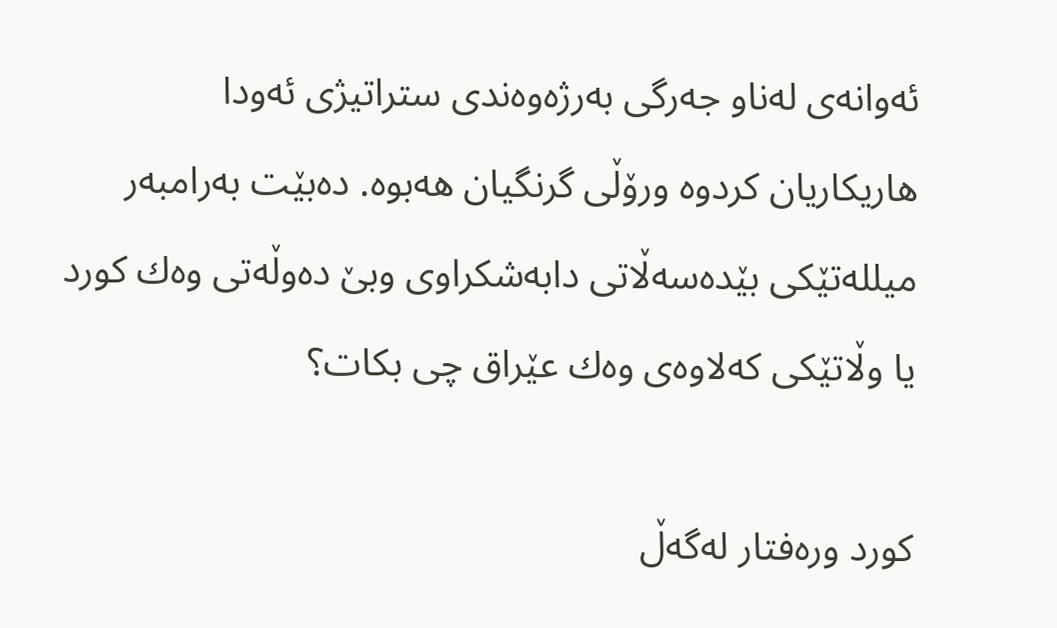ئه‌وانه‌ی له‌ناو جه‌رگی به‌رژه‌وه‌ندی ستراتیژی ئه‌ودا هاریكاریان كردوه‌ ورۆڵی گرنگیان هه‌بوه‌. ده‌بێت به‌رامبه‌ر میلله‌تێكی بێده‌سه‌ڵاتی دابه‌شكراوی وبێ ده‌وڵه‌تی وه‌ك كورد یا وڵاتێكی كه‌لاوه‌ی وه‌ك عێراق چی بكات؟

كورد وره‌فتار له‌گه‌ڵ‌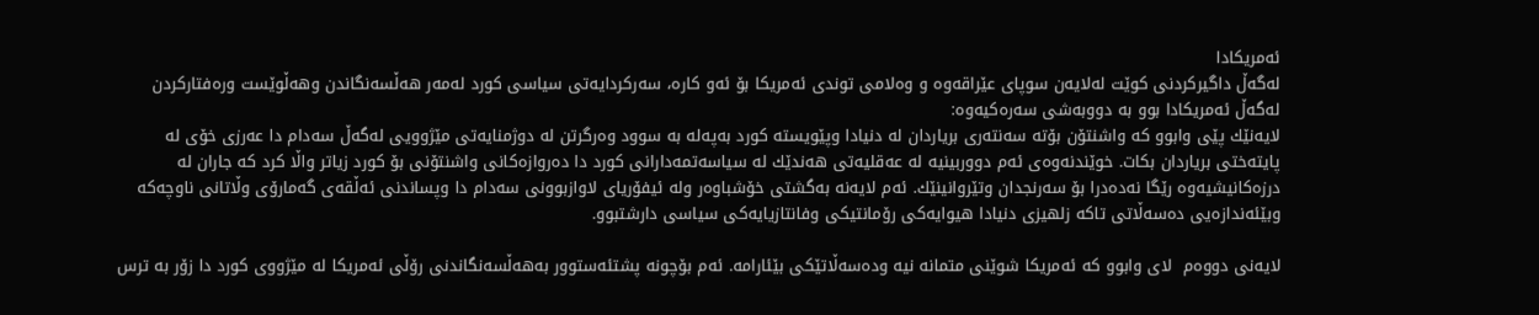ئه‌مریكادا
له‌گه‌ڵ‌ داگیركردنی كوێت له‌لایه‌ن سوپای عێراقه‌وه‌ و وه‌لامی توندی ئه‌مریكا بۆ ئه‌و كاره‌، سه‌ركردایه‌تی سیاسی كورد له‌مه‌ر هه‌ڵسه‌نگاندن وهه‌ڵوێست وره‌فتاركردن له‌گه‌ڵ‌ ئه‌مریكادا بوو به‌ دووبه‌شی سه‌ره‌كیه‌وه‌:
لایه‌نێك پێی وابوو كه‌ واشنتۆن بۆته‌ سه‌نته‌ری بریاردان له‌ دنیادا وپێویسته‌ كورد به‌په‌له‌ به‌ سوود وه‌رگرتن له‌ دوژمنایه‌تی مێژوویی له‌گه‌ڵ‌ سه‌دام دا عه‌رزی خۆی له‌ پایته‌ختی بریاردان بكات. خوێندنه‌وه‌ی ئه‌م دووربینیه‌ له‌ عه‌قلیه‌تی هه‌ندێك له‌ سیاسه‌تمه‌دارانی كورد دا ده‌روازه‌كانی واشنتۆنی بۆ كورد زیاتر واڵا كرد كه‌ جاران له‌ درزه‌كانیشیه‌وه‌ رێگا نه‌ده‌درا بۆ سه‌رنجدان وتێروانینێك. ئه‌م لایه‌نه‌ به‌گشتی خۆشباوه‌ر وله‌ ئیفۆریای لاوازبوونی سه‌دام دا وپساندنی ئه‌ڵقه‌ی گه‌مارۆی وڵاتانی ناوچه‌كه‌ وبێئه‌ندازه‌یی ده‌سه‌ڵاتی تاكه‌ زلهیزی دنیادا هیوایه‌كی رۆمانتیكی وفانتازیایه‌كی سیاسی دارشتبوو.

لایه‌نی دووه‌م  لای وابوو كه‌ ئه‌مریكا شوێنی متمانه‌ نیه‌ وده‌سه‌ڵاتێكی بێئارامه‌. ئه‌م بۆچونه‌ پشتئه‌ستوور به‌هه‌ڵسه‌نگاندنی رۆڵی ئه‌مریكا له‌ مێژووی كورد دا زۆر به‌ ترس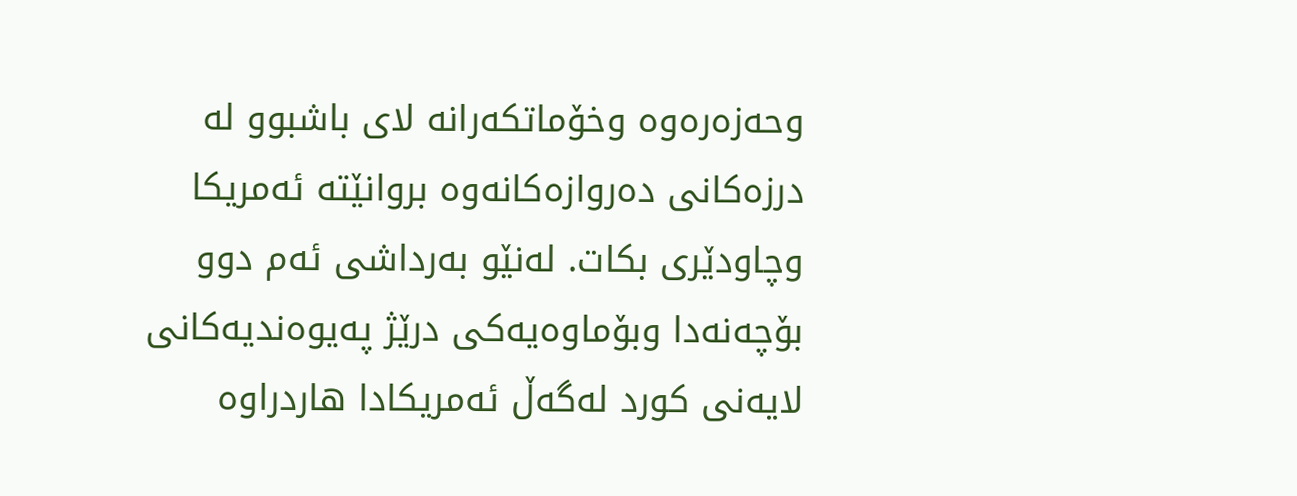وحه‌زه‌ره‌وه‌ وخۆماتكه‌رانه‌ لای باشبوو له‌ درزه‌كانی ده‌روازه‌كانه‌وه‌ بروانێته‌ ئه‌مریكا وچاودێری بكات. له‌نێو به‌رداشی ئه‌م دوو بۆچه‌نه‌دا وبۆماوه‌یه‌كی درێژ په‌یوه‌ندیه‌كانی لایه‌نی كورد له‌گه‌ڵ‌ ئه‌مریكادا هاردراوه‌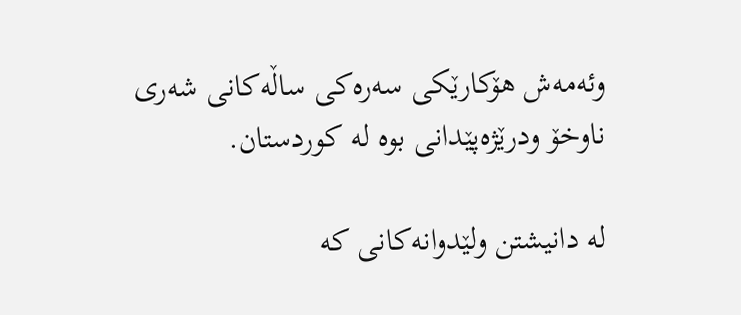وئه‌مه‌ش هۆكارێكی سه‌ره‌كی ساڵه‌كانی شه‌ری ناوخۆ ودرێژه‌پێدانی بوه‌ له‌ كوردستان.

له‌ دانیشتن ولێدوانه‌كانی كه‌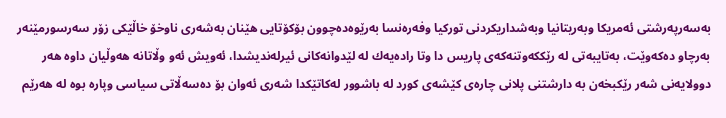به‌سه‌رپه‌رشتی ئه‌مریكا وبه‌ریتانیا وبه‌شداریكردنی توركیا وفه‌ره‌نسا به‌رێوه‌ده‌چوون بۆكۆتایی هێنان به‌شه‌ری ناوخۆ خاڵێكی زۆر سه‌رسورمێنه‌ر به‌رچاو ده‌كه‌وێت، به‌تایبه‌تی له‌ رێككه‌وتنه‌كه‌ی پاریس دا وتا راده‌یه‌ك له‌ لێدوانه‌كانی ئیرله‌ندیشدا، ئه‌ویش ئه‌و وڵاتانه‌ هه‌وڵیان داوه‌ هه‌ر دوولایه‌نی شه‌ر رێكبخه‌ن به‌ دارشتنی پلانی چاره‌ی كێشه‌ی كورد له‌ باشوور له‌كاتێكدا شه‌ری ئه‌وان بۆ ده‌سه‌ڵاتی سیاسی وپاره‌ بوه‌ له‌ هه‌رێم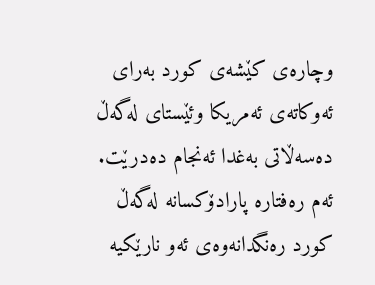وچاره‌ی كێشه‌ی كورد به‌رای ئه‌وكاته‌ی ئه‌مریكا وئێستای له‌گه‌ڵ‌ ده‌سه‌ڵاتی به‌غدا ئه‌نجام ده‌درێت. ئه‌م ره‌فتاره‌ پارادۆكسانه‌ له‌گه‌ڵ‌ كورد ره‌نگدانه‌وه‌ی ئه‌و نارێكیه‌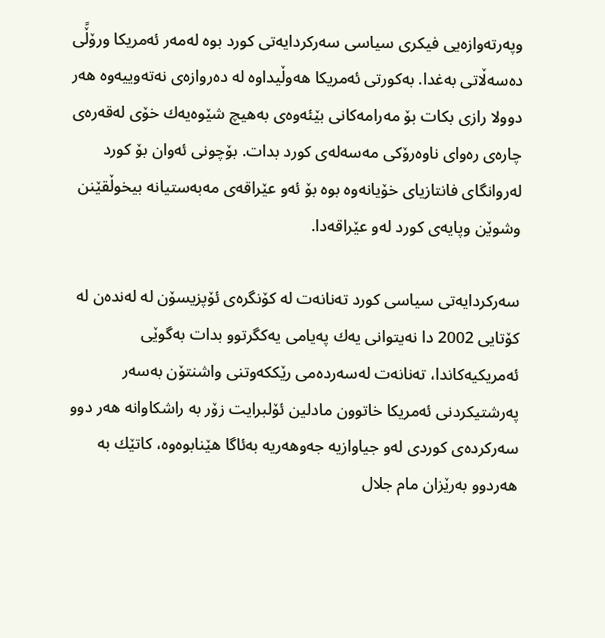وپه‌رته‌وازه‌یی فیكری سیاسی سه‌ركردایه‌تی كورد بوه‌ له‌مه‌ر ئه‌مریكا ورۆڵًی ده‌سه‌ڵاتی به‌غدا. به‌كورتی ئه‌مریكا هه‌وڵیداوه‌ له‌ ده‌روازه‌ی نه‌ته‌وییه‌وه‌ هه‌ر دوولا رازی بكات بۆ مه‌رامه‌كانی بێئه‌وه‌ی به‌هیچ شێوه‌یه‌ك خۆی له‌قه‌ره‌ی چاره‌ی ره‌وای ناوه‌رۆكی مه‌سه‌له‌ی كورد بدات. بۆچونی ئه‌وان بۆ كورد له‌روانگای فانتازیای خۆیانه‌وه‌ بوه‌ بۆ ئه‌و عێراقه‌ی مه‌به‌ستیانه‌ بیخوڵقێنن وشوێن وپایه‌ی كورد له‌و عێراقه‌دا.

سه‌ركردایه‌تی سیاسی كورد ته‌نانه‌ت له‌ كۆنگره‌ی ئۆپزیسۆن له‌ له‌نده‌ن له‌ كۆتایی 2002 دا نه‌یتوانی یه‌ك په‌یامی یه‌كگرتوو بدات به‌گوێی ئه‌مریكیه‌كاندا، ته‌نانه‌ت له‌سه‌رده‌می رێككه‌وتنی واشنتۆن به‌سه‌ر په‌رشتیكردنی ئه‌مریكا خاتوون مادلین ئۆلبرایت زۆر به‌ راشكاوانه‌ هه‌ر دوو سه‌ركرده‌ی كوردی له‌و جیاوازیه‌ جه‌وهه‌ریه‌ به‌ئاگا هێنابوه‌وه‌، كاتێك به‌ هه‌ردوو به‌رێزان مام جلال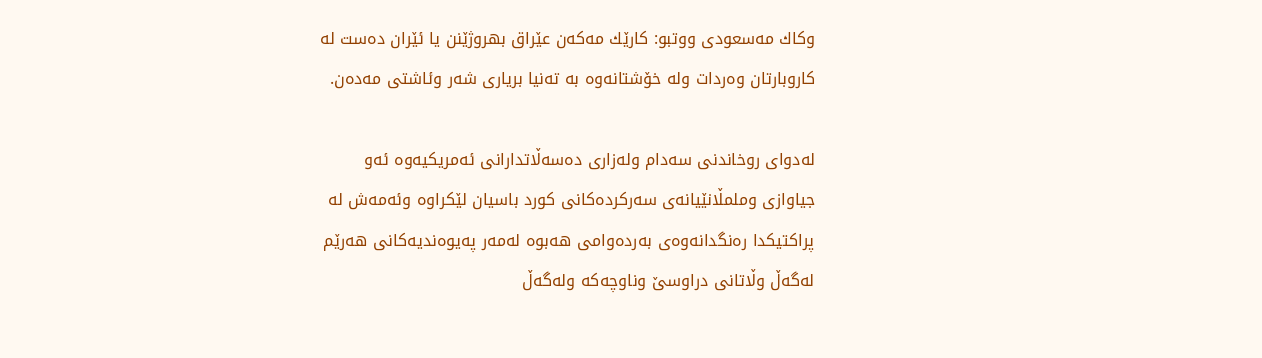وكاك مه‌سعودی ووتبو: كارێك مه‌كه‌ن عێراق بهروژێنن یا ئێران ده‌ست له‌ كاروبارتان وه‌ردات وله‌ خۆشتانه‌وه‌ به‌ ته‌نیا بریاری شه‌ر وئاشتی مه‌ده‌ن.

له‌دوای روخاندنی سه‌دام وله‌زاری ده‌سه‌ڵاتدارانی ئه‌مریكیه‌وه‌ ئه‌و جیاوازی وملمڵانێیانه‌ی سه‌ركرده‌كانی كورد باسیان لێكراوه‌ وئه‌مه‌ش له‌ پراكتیكدا ره‌نگدانه‌وه‌ی به‌رده‌وامی هه‌بوه‌ له‌مه‌ر په‌یوه‌ندیه‌كانی هه‌رێم له‌گه‌ڵ‌ وڵاتانی دراوسێ وناوچه‌كه‌ وله‌گه‌ڵ‌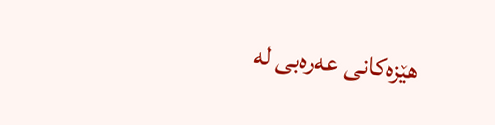هێزه‌كانی عه‌ره‌بی له‌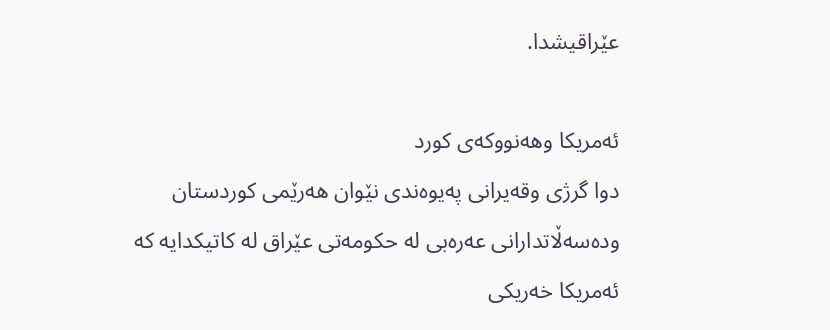عێراقیشدا.

ئه‌مریكا وهه‌نووكه‌ی كورد
دوا گرژی وقه‌یرانی په‌یوه‌ندی نێوان هه‌رێمی كوردستان وده‌سه‌ڵاتدارانی عه‌ره‌بی له‌ حكومه‌تی عێراق له‌ كاتیكدایه‌ كه‌ ئه‌مریكا خه‌ریكی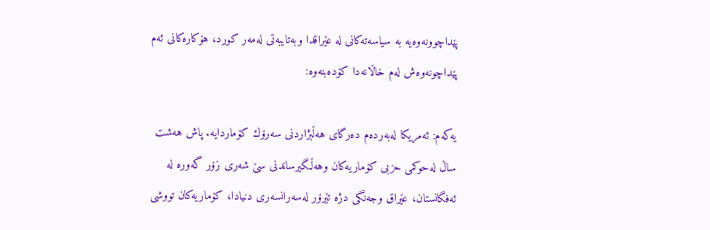پێداچوونه‌وه‌یه‌ به‌ سیاسه‌ته‌كانی له‌ عێراقدا وبه‌تایبه‌تی له‌مه‌ر كورد، هۆكاره‌كانی ئه‌م پێداچونه‌وه‌ش له‌م خاڵانه‌دا كۆده‌بنه‌وه‌:

یه‌كه‌م: ئه‌مریكا له‌به‌رده‌م ده‌رگای هه‌ڵبژاردنی سه‌رۆك كۆماردایه‌. پاش هه‌شت ساڵ‌ له‌حوكمی حزبی كۆماریه‌كان وهه‌ڵگیرساندنی سێ شه‌ری زۆر گه‌وره‌ له‌ ئه‌فگانستان، عێراق وجه‌نگی دژه‌ تێرۆر له‌سه‌رانسه‌ری دنیادا، كۆماریه‌كان تووشی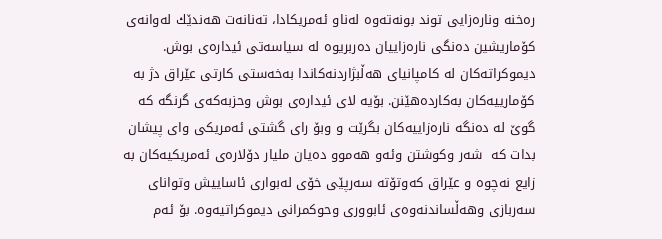ره‌خنه‌ وناره‌زایی توند بونه‌ته‌وه‌ له‌ناو ئه‌مریكادا، ته‌نانه‌ت هه‌ندێك له‌وانه‌ی كۆماریشین ده‌نگی ناره‌زاییان ده‌ربریوه‌ له‌ سیاسه‌تی ئیداره‌ی بوش. دیموكراته‌كان له‌ كامپانیای هه‌ڵبژاردنه‌كاندا به‌خه‌ستی كارتی عێراق دژ به‌ كۆمارییه‌كان به‌كارده‌هێنن. بۆیه‌ لای ئیداره‌ی بوش وحزبه‌كه‌ی گرنگه‌ كه‌ گوێ له‌ ده‌نگه‌ ناره‌زاییه‌كان بگرێت و وبۆ رای گشتی ئه‌مریكی وای پیشان بدات كه‌  شه‌ر وكوشتن وئه‌و هه‌موو ده‌یان ملیار دۆلاره‌ی ئه‌مریكیه‌كان به‌ زایع نه‌چوه‌ و عێراق كه‌وتۆته‌ سه‌رپێی خۆی له‌بواری ئاساییش وتوانای سه‌ربازی وهه‌ڵساندنه‌وه‌ی ئابووری وحوكمرانی دیموكراتیه‌وه‌. بۆ ئه‌م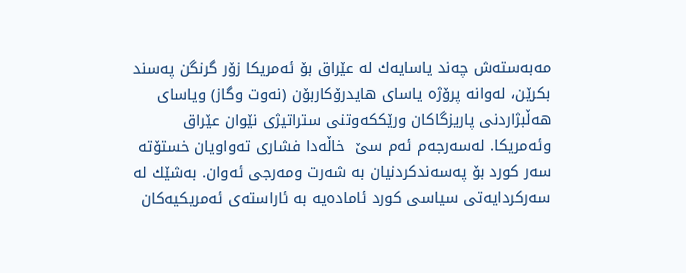مه‌به‌سته‌ش چه‌ند یاسایه‌ك له‌ عێراق بۆ ئه‌مریكا زۆر گرنگن په‌سند بكرێن، له‌وانه‌ پرۆژه‌ یاسای هایدرۆكاربۆن (نه‌وت وگاز) ویاسای هه‌ڵبژاردنی پاریزگاكان ورێككه‌وتنی ستراتیژی نێوان عێراق وئه‌مریكا. له‌سه‌رجه‌م ئه‌م سێ  خاڵه‌دا فشاری ته‌واویان خستۆته‌ سه‌ر كورد بۆ په‌سه‌ندكردنیان به‌ شه‌رت ومه‌رجی ئه‌وان. به‌شێك له‌ سه‌ركردایه‌تی سیاسی كورد ئاماده‌یه‌ به‌ ئاراسته‌ی ئه‌مریكیه‌كان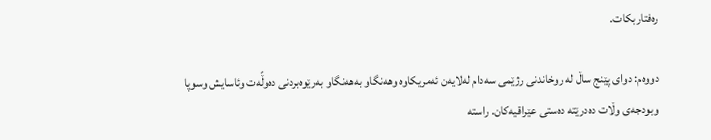ره‌فتاربكات.

دووه‌م: دوای پێنج ساڵ‌ له‌ روخاندنی رژێمی سه‌دام له‌لایه‌ن ئه‌مریكاوه‌ وهه‌نگاو به‌هه‌نگاو به‌رێوه‌بردنی ده‌وڵًه‌ت وئاسایش وسوپا وبودجه‌ی وڵات ده‌درێته‌ ده‌ستی عێراقیه‌كان. راسته‌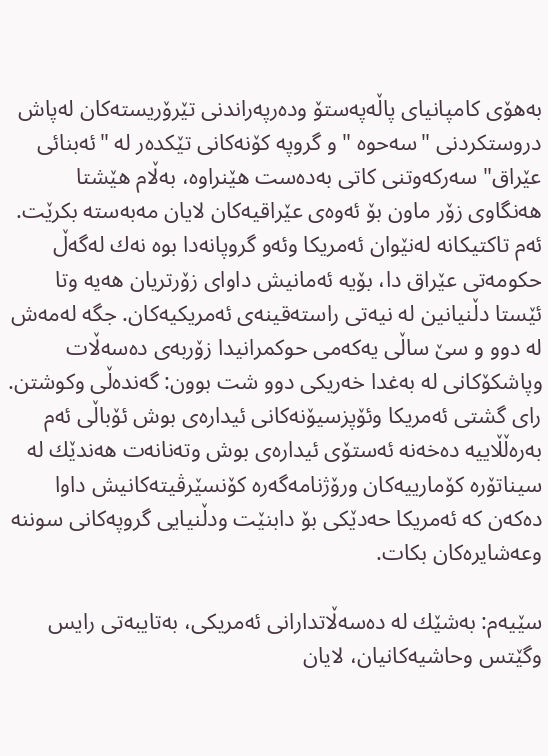به‌هۆی كامپانیای پاڵه‌په‌ستۆ وده‌رپه‌راندنی تێرۆریسته‌كان له‌پاش دروستكردنی "سه‌حوه‌ " و گروپه‌ كۆنه‌كانی تێكده‌ر له‌ "ئه‌بنائی عێراق" سه‌ركه‌وتنی كاتی به‌ده‌ست هێنراوه‌، به‌ڵام هێشتا هه‌نگاوی زۆر ماون بۆ ئه‌وه‌ی عێراقیه‌كان لایان مه‌به‌سته‌ بكرێت. ئه‌م تاكتیكانه‌ له‌نێوان ئه‌مریكا وئه‌و گروپانه‌دا بوه‌ نه‌ك له‌گه‌ڵ‌ حكومه‌تی عێراق دا، بۆیه‌ ئه‌مانیش داوای زۆرتریان هه‌یه‌ وتا ئێستا دڵنیانین له‌ نیه‌تی راسته‌قینه‌ی ئه‌مریكیه‌كان. جگه‌ له‌مه‌ش له‌ دوو و سێ ساڵی یه‌كه‌می حوكمرانیدا زۆربه‌ی ده‌سه‌ڵات وپاشكۆكانی له‌ به‌غدا خه‌ریكی دوو شت بوون: گه‌نده‌ڵی وكوشتن. رای گشتی ئه‌مریكا وئۆپزسیۆنه‌كانی ئیداره‌ی بوش ئۆباڵی ئه‌م به‌ره‌ڵڵاییه‌ ده‌خه‌نه‌ ئه‌ستۆی ئیداره‌ی بوش وته‌نانه‌ت هه‌ندێك له‌ سیناتۆره‌ كۆمارییه‌كان ورۆژنامه‌گه‌ره‌ كۆنسێرڤیته‌كانیش داوا ده‌كه‌ن كه‌ ئه‌مریكا حه‌دێكی بۆ دابنێت ودڵنیایی گروپه‌كانی سوننه‌ وعه‌شایره‌كان بكات.

سێیه‌م: به‌شێك له‌ ده‌سه‌ڵاتدارانی ئه‌مریكی، به‌تایبه‌تی رایس وگێتس وحاشیه‌كانیان، لایان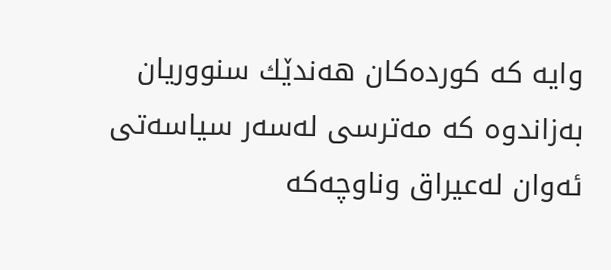وایه‌ كه‌ كورده‌كان هه‌ندێك سنووریان به‌زاندوه‌ كه‌ مه‌ترسی له‌سه‌ر سیاسه‌تی ئه‌وان له‌عیراق وناوچه‌كه‌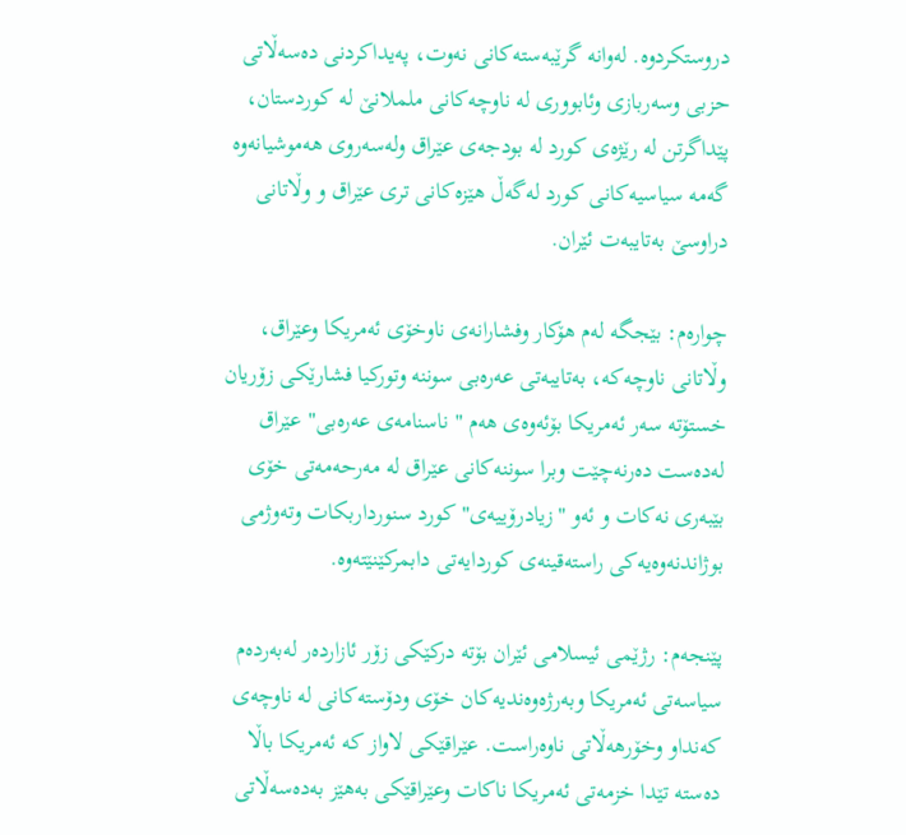دروستكردوه‌. له‌وانه‌ گرێبه‌سته‌كانی نه‌وت، په‌یداكردنی ده‌سه‌ڵاتی حزبی وسه‌ربازی وئابووری له‌ ناوچه‌كانی ململانێ له‌ كوردستان، پێداگرتن له‌ رێژه‌ی كورد له‌ بودجه‌ی عێراق وله‌سه‌روی هه‌موشیانه‌وه‌ گه‌مه‌ سیاسیه‌كانی كورد له‌گه‌ڵ‌ هێزه‌كانی تری عێراق و وڵاتانی دراوسێ به‌تایبه‌ت ئێران.

چواره‌م: بێجگه‌ له‌م هۆكار وفشارانه‌ی ناوخۆی ئه‌مریكا وعێراق، وڵاتانی ناوچه‌كه‌، به‌تایبه‌تی عه‌ره‌بی سوننه‌ وتوركیا فشارێكی زۆریان خستۆته‌ سه‌ر ئه‌مریكا بۆئه‌وه‌ی هه‌م " ناسنامه‌ی عه‌ره‌بی" عێراق له‌ده‌ست ده‌رنه‌چێت وبرا سوننه‌كانی عێراق له‌ مه‌رحه‌مه‌تی خۆی بێبه‌ری نه‌كات و ئه‌و "زیادرۆییه‌ی" كورد سنورداربكات وته‌وژمی بوژاندنه‌وه‌یه‌كی راسته‌قینه‌ی كوردایه‌تی دابمركێنێته‌وه‌.

پێنجه‌م: رژێمی ئیسلامی ئێران بۆته‌ دركێكی زۆر ئازارده‌ر له‌به‌رده‌م سیاسه‌تی ئه‌مریكا وبه‌رژه‌وه‌ندیه‌كان خۆی ودۆسته‌كانی له‌ ناوچه‌ی كه‌نداو وخۆرهه‌ڵاتی ناوه‌راست. عێراقێكی لاواز كه‌ ئه‌مریكا باڵا ده‌سته‌ تێدا خزمه‌تی ئه‌مریكا ناكات وعێراقێكی به‌هێز به‌ده‌سه‌ڵاتی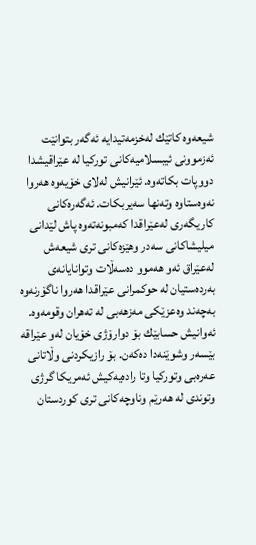شیعه‌وه‌ كاتێك له‌خزمه‌تیدایه‌ ئه‌گه‌ر بتوانێت ئه‌زموونی ئیبسلامیه‌كانی توركیا له‌ عێراقیشدا دووپات بكاته‌وه‌. ئێرانیش له‌لای خۆیه‌وه‌ هه‌روا نه‌وه‌ستاوه‌ وته‌نها سه‌یربكات. ئه‌گه‌ره‌كانی كاریگه‌ری له‌عێراقدا كه‌مبونه‌ته‌وه‌ پاش لێدانی میلیشاكانی سه‌در وهێزه‌كانی تری شیعه‌ش له‌عێراق ئه‌و هه‌موو ده‌سه‌ڵات وتوانایانه‌ی به‌رده‌ستیان له‌ حوكمرانی عێراقدا هه‌روا ناگۆرنه‌وه‌ به‌چه‌ند وه‌عزێكی مه‌زهه‌بی له‌ ته‌هران وقومه‌وه‌. ئه‌وانیش حسابێك بۆ دوارۆژی خۆیان له‌و عێراقه‌ بێسه‌ر وشوێنه‌دا ده‌كه‌ن. بۆ رازیكردنی وڵاتانی عه‌ره‌بی وتوركیا وتا راده‌یه‌كیش ئه‌مریكا گرژی وتوندی له‌ هه‌رێم وناوچه‌كانی تری كوردستان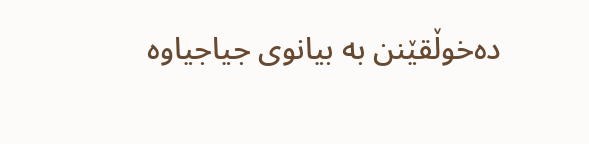ده‌خوڵقێنن به‌ بیانوی جیاجیاوه‌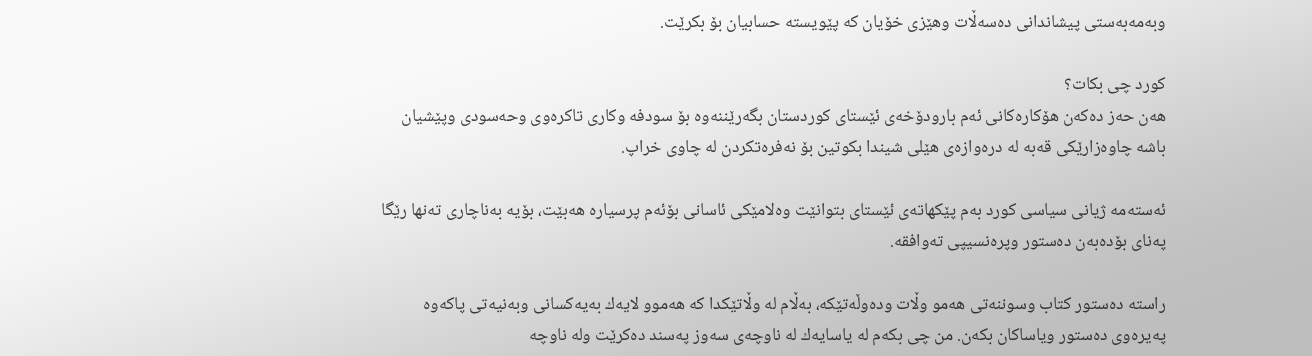وبه‌مه‌به‌ستی پیشاندانی ده‌سه‌ڵات وهێزی خۆیان كه‌ پێویسته‌ حسابیان بۆ بكرێت.

كورد چی بكات؟
هه‌ن حه‌ز ده‌كه‌ن هۆكاره‌كانی ئه‌م بارودۆخه‌ی ئێستای كوردستان بگه‌رێننه‌وه‌ بۆ سودفه‌ وكاری تاكره‌وی وحه‌سودی وپێشیان باشه‌ چاوه‌زارێكی قه‌به‌ له‌ دره‌وازه‌ی هێلی شیندا بكوتین بۆ نه‌فره‌تكردن له‌ چاوی خراپ.

ئه‌سته‌مه‌ ژیانی سیاسی كورد به‌م پێكهاته‌ی ئێستای بتوانێت وه‌لامێكی ئاسانی بۆئه‌م پرسیاره‌ هه‌بێت، بۆیه‌ به‌ناچاری ته‌نها رێگا په‌نای بۆده‌به‌ن ده‌ستور وپره‌نسیپی ته‌وافقه‌.

راسته‌ ده‌ستور كتاب وسوننه‌تی هه‌مو وڵات وده‌وڵه‌تێكه‌، به‌ڵام له‌ وڵاتێكدا كه‌ هه‌موو لایه‌ك به‌یه‌كسانی وبه‌نیه‌تی پاكه‌وه‌ په‌یره‌وی ده‌ستور ویاساكان بكه‌ن. من چی بكه‌م له‌ یاسایه‌ك له‌ ناوچه‌ی سه‌وز په‌سند ده‌كرێت وله‌ ناوچه‌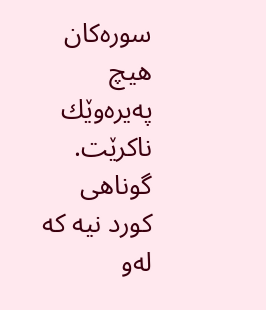سوره‌كان هیچ په‌یره‌وێك ناكرێت. گوناهی كورد نیه‌ كه‌ له‌و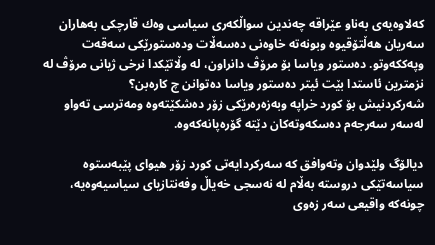كه‌لاوه‌یه‌ی به‌ناو عێراقه‌ چه‌ندین سواڵكه‌ری سیاسی وه‌ك قارچكی به‌هاران سه‌ریان هه‌ڵتۆقیوه‌ وبونه‌ته‌ خاوه‌نی ده‌سه‌ڵات وده‌ستورێكی سه‌قه‌ت وپه‌ككه‌وتو. ده‌ستور ویاسا بۆ مرۆڤ دانراون، له‌ وڵاتێكدا نرخی ژیانی مرۆڤ له‌ نزمترین ئاستدا بێت ئیتر ده‌ستور ویاسا ده‌توانن چ كاره‌بن؟
شه‌ركردنیش بۆ كورد خراپه‌ وبه‌زه‌ره‌رێكی زۆر ده‌شكێته‌وه‌ ومه‌ترسی ته‌واو له‌سه‌ر سه‌رجه‌م ده‌سكه‌وته‌كان دێته‌ گۆره‌پانه‌كه‌وه‌.

دیالۆگ ولێدوان وته‌وافق كه‌ سه‌ركردایه‌تی كورد زۆر هیوای پێبه‌ستوه‌ سیاسه‌تێكی دروسته‌ به‌ڵام له‌ نه‌سجی خه‌یاڵ‌ وفه‌نتازیای سیاسیه‌وه‌یه‌، چونه‌كه‌ واقیعی سه‌ر زه‌وی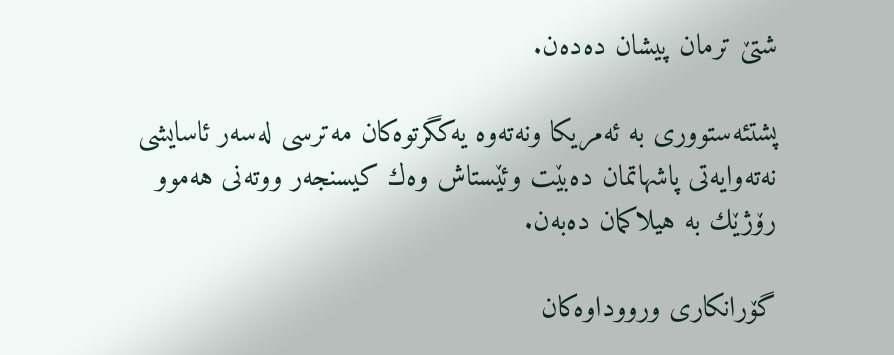شتێ ترمان پیشان ده‌ده‌ن.

پشتئه‌ستووری به‌ ئه‌مریكا ونه‌ته‌وه‌ یه‌كگرتوه‌كان مه‌ترسی له‌سه‌ر ئاسایشی نه‌ته‌وایه‌تی پاشهاتمان ده‌بێت وئێستاش وه‌ك كیسنجه‌ر ووته‌نی هه‌موو رۆژێك به‌ هیلاكمان ده‌به‌ن.

گۆرانكاری ورووداوه‌كان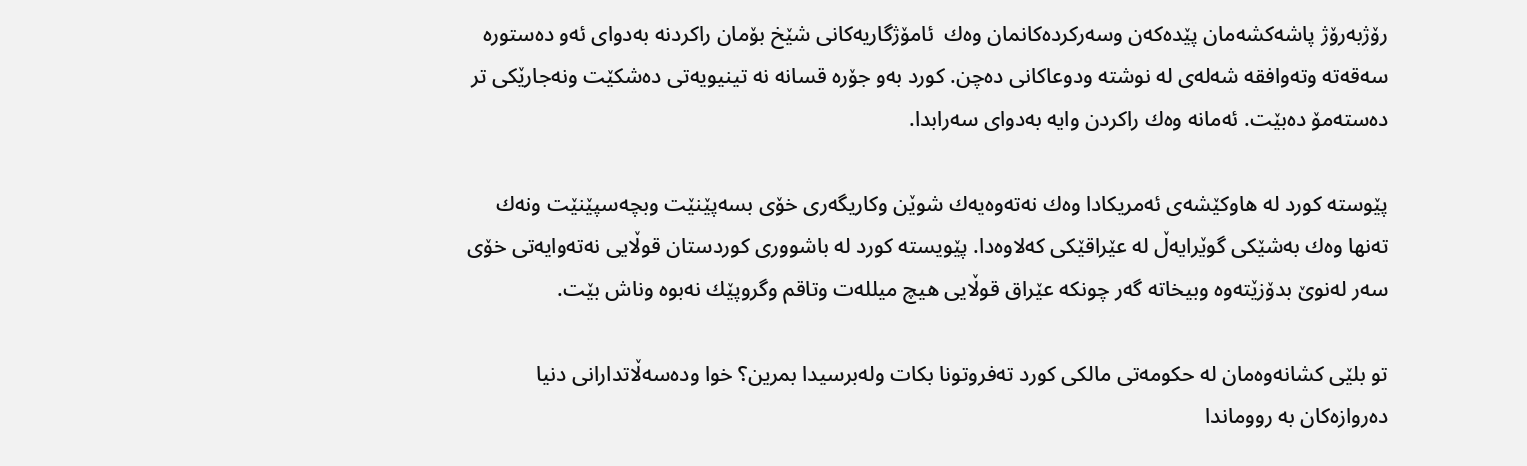رۆژبه‌رۆژ پاشه‌كشه‌مان پێده‌كه‌ن وسه‌ركرده‌كانمان وه‌ك  ئامۆژگاریه‌كانی شێخ بۆمان راكردنه‌ به‌دوای ئه‌و ده‌ستوره‌ سه‌قه‌ته‌ وته‌وافقه‌ شه‌له‌ی له‌ نوشته‌ ودوعاكانی ده‌چن. كورد به‌و جۆره‌ قسانه‌ نه‌ تینیویه‌تی ده‌شكێت ونه‌جارێكی تر ده‌سته‌مۆ ده‌بێت. ئه‌مانه‌ وه‌ك راكردن وایه‌ به‌دوای سه‌رابدا.

پێوسته‌ كورد له‌ هاوكێشه‌ی ئه‌مریكادا وه‌ك نه‌ته‌وه‌یه‌ك شوێن وكاریگه‌ری خۆی بسه‌پێنێت وبچه‌سپێنێت ونه‌ك ته‌نها وه‌ك به‌شێكی گوێرایه‌ڵ‌ له‌ عێراقێكی كه‌لاوه‌دا. پێویسته‌ كورد له‌ باشووری كوردستان قوڵایی نه‌ته‌وایه‌تی خۆی سه‌ر له‌نوێ بدۆزێته‌وه‌ وبیخاته‌ گه‌ر چونكه‌ عێراق قوڵایی هیچ میلله‌ت وتاقم وگروپێك نه‌بوه‌ وناش بێت.

تو بلێی كشانه‌وه‌مان له‌ حكومه‌تی مالكی كورد ته‌فروتونا بكات وله‌برسیدا بمرین؟ خوا وده‌سه‌ڵاتدارانی دنیا ده‌روازه‌كان به‌ رووماندا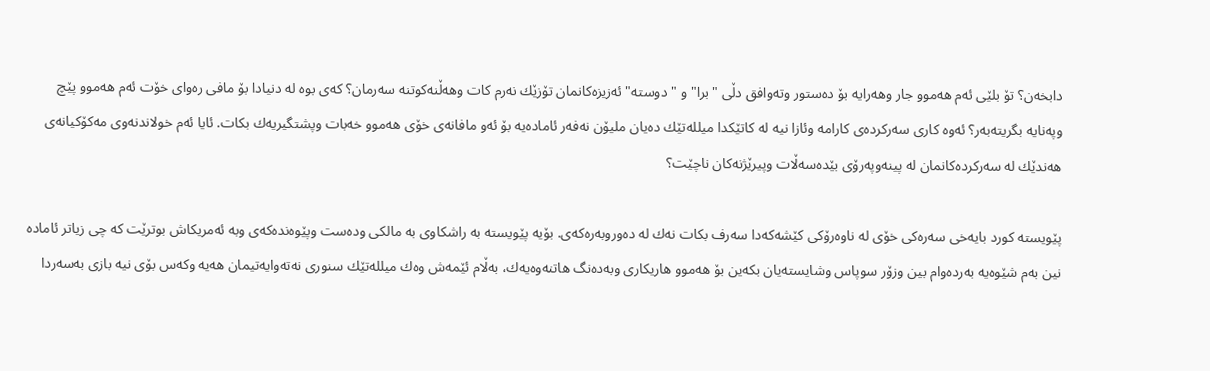دابخه‌ن؟ تۆ بلێی ئه‌م هه‌موو جار وهه‌رایه‌ بۆ ده‌ستور وته‌وافق دڵی "برا" و " دوسته‌" ئه‌زیزه‌كانمان تۆزێك نه‌رم كات وهه‌ڵنه‌كوتنه‌ سه‌رمان؟ كه‌ی بوه‌ له‌ دنیادا بۆ مافی ره‌وای خۆت ئه‌م هه‌موو پێچ وپه‌نایه‌ بگریته‌به‌ر؟ ئه‌وه‌ كاری سه‌ركرده‌ی كارامه‌ وئازا نیه‌ له‌ كاتێكدا میلله‌تێك ده‌یان ملیۆن نه‌فه‌ر ئاماده‌یه‌ بۆ ئه‌و مافانه‌ی خۆی هه‌موو خه‌بات وپشتگیریه‌ك بكات. ئایا ئه‌م خولاندنه‌وی مه‌كۆكیانه‌ی هه‌ندێك له‌ سه‌ركرده‌كانمان له‌ پینه‌وپه‌رۆی بێده‌سه‌ڵات وپیرێژنه‌كان ناچێت؟

پێویسته‌ كورد بایه‌خی سه‌ره‌كی خۆی له‌ ناوه‌رۆكی كێشه‌كه‌دا سه‌رف بكات نه‌ك له‌ ده‌وروبه‌ره‌كه‌ی. بۆیه‌ پێویسته‌ به‌ راشكاوی به‌ مالكی وده‌ست وپێوه‌نده‌كه‌ی وبه‌ ئه‌مریكاش بوترێت كه‌ چی زیاتر ئاماده‌ نین به‌م شێوه‌یه‌ به‌رده‌وام بین وزۆر سوپاس وشایسته‌یان بكه‌ین بۆ هه‌موو هاریكاری وبه‌ده‌نگ هاتنه‌وه‌یه‌ك، به‌ڵام ئێمه‌ش وه‌ك میلله‌تێك سنوری نه‌ته‌وایه‌تیمان هه‌یه‌ وكه‌س بۆی نیه‌ بازی به‌سه‌ردا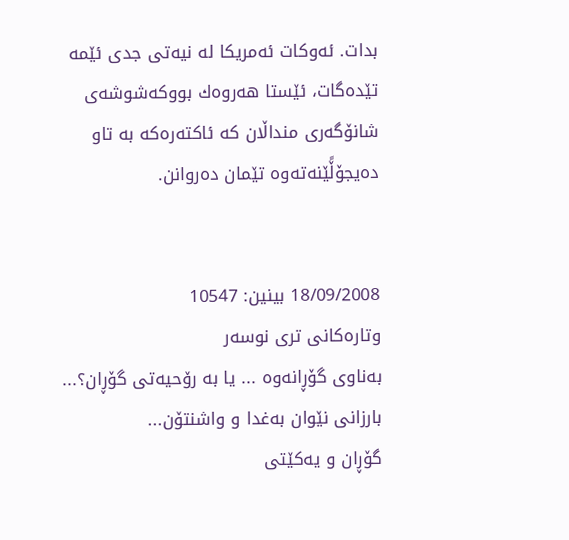بدات. ئه‌وكات ئه‌مریكا له‌ نیه‌تی جدی ئێمه‌ تێده‌گات، ئێستا هه‌روه‌ك بووكه‌شوشه‌ی شانۆگه‌ری منداڵان كه‌ ئاكته‌ره‌كه‌ به‌ تاو ده‌یجۆڵًێنه‌ته‌وه‌ تێمان ده‌روانن.


18/09/2008 بینین: 10547
وتاره‌کانی تری نوسه‌ر
به‌ناوی گۆڕانه‌وه‌ ... یا به‌ رۆحیه‌تی گۆڕان؟...
بارزانی نێوان به‌غدا و واشنتۆن...
گۆڕان و یه‌کێتی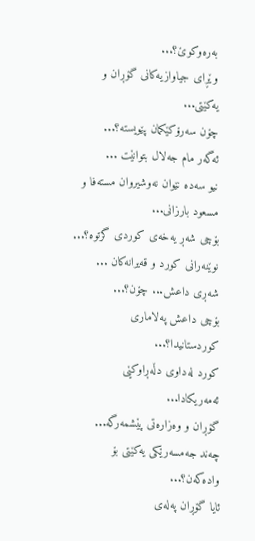به‌ره‌وکوێ؟...
وێڕای جیاوازیه‌کانی گۆڕان و یه‌کێتی...
چۆن سه‌رۆکێکمان پێویسته‌؟...
ئه‌گه‌ر مام جەلال بتوانێت ...
نیو سه‌ده‌ نێوان نه‌وشیروان مسته‌فا و مسعود بارزانی...
بۆچی شه‌ڕ یه‌خه‌ی کوردی گرتوه‌؟...
نوێنه‌رانی کورد و قه‌یرانه‌کان‌ ...
شه‌ڕی داعش... چۆن؟...
بۆچی داعش په‌لاماری کوردستانیدا؟...
کورد له‌داوی دڵه‌ڕاوکێی ئه‌مەریکادا...
گۆڕان و وه‌زاره‌تی پێشمه‌رگه‌...
چه‌ند جه‌مسه‌رێکی یه‌کێتی بۆ واده‌که‌ن؟‌...
ئایا گۆڕان په‌له‌ی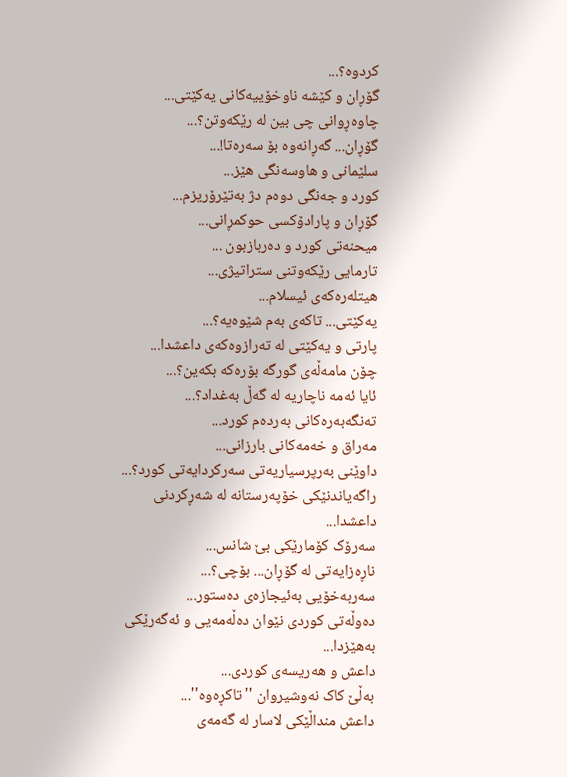کردوه‌؟...
گۆڕان و کێشه‌ ناوخۆییه‌کانی یه‌کێتی...
چاوه‌ڕوانی چی بین له‌ رێکه‌وتن؟...
گۆڕان... گه‌ڕانه‌وه‌ بۆ سه‌ره‌تا!...
سلێمانی و هاوسه‌نگی هێز...
کورد و جه‌نگی دوه‌م دژ به‌تێرۆریزم...
گۆڕان و پارادۆکسی حوکمڕانی...
میحنه‌تی کورد و ده‌ربازبون ...
تارمایی رێکه‌وتنی ستراتیژی...
هیتله‌ره‌که‌ی‌ ئیسلام...
یه‌کێتی... تاکه‌ی به‌م شێوه‌یه‌؟...
پارتی و یه‌کێتی له‌ ته‌رازوه‌که‌ی داعشدا...
چۆن مامه‌ڵه‌ی گو‌رگه‌ بۆره‌که‌ بکه‌ین؟...
ئایا ئه‌مه‌ ناچاریه‌ له‌ گه‌ڵ به‌غداد؟...
ته‌نگه‌به‌ره‌کانی به‌رده‌م کورد...
مه‌راق و خه‌مه‌کانی بارزانی...
داوێنی به‌رپرسیاریه‌تی سه‌رکردایه‌تی کورد؟...
راگه‌یاندنێکی خۆپه‌رستانه‌ له‌ شه‌ڕکردنی داعشدا...
سه‌رۆک کۆمارێکی بێ شانس...
ناڕه‌زایه‌تی له‌ گۆڕان... بۆچی؟...
سه‌ربه‌خۆیی به‌ئیجازه‌ی ده‌ستور...
ده‌وڵه‌تی کوردی نێوان ده‌ڵه‌مه‌یی و ئه‌گه‌رێکی به‌هێزدا...
داعش و هه‌ریسه‌ی کوردی...
به‌ڵێ کاک نه‌وشیروان ''تاکڕه‌وه‌''...
داعش منداڵێکی لاسار له‌ گه‌مه‌ی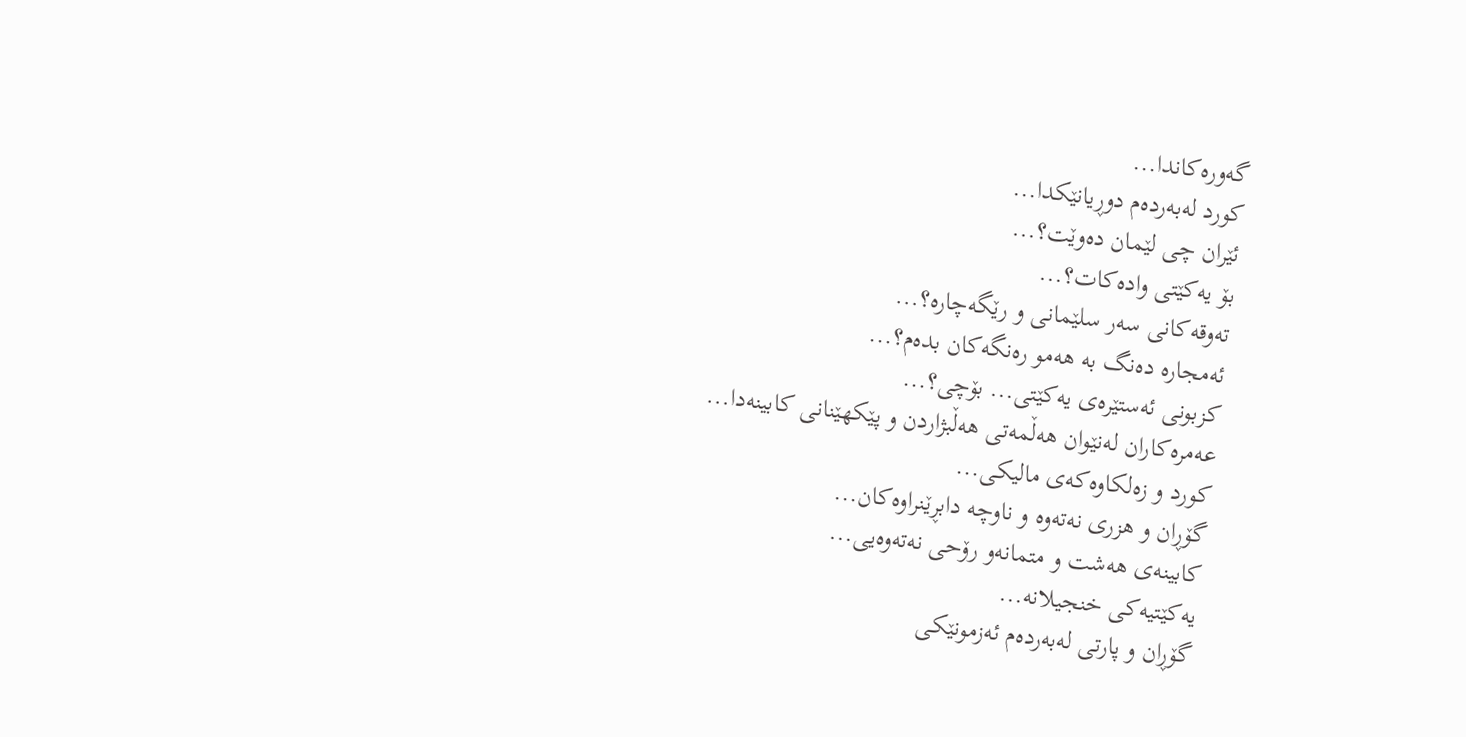گه‌وره‌کاندا...
کورد له‌به‌رده‌م دو‌ڕیانێکدا...
ئێران چی لێمان ده‌وێت؟...
بۆ یه‌کێتی واده‌کات؟...
ته‌وقه‌کانی سه‌ر سلێمانی و رێگه‌چاره‌؟...
ئه‌مجاره‌ ده‌نگ به‌ هه‌مو ره‌نگه‌کان بده‌م؟...
کزبونی ئه‌ستێره‌ی یه‌کێتی... بۆچی؟...
عه‌مره‌کاران‌ لەنێوان‌ هه‌ڵمه‌تی هه‌ڵبژاردن و پێکهێنانی کابینه‌دا...
کورد و زه‌لکاوه‌که‌ی مالیکی...
گۆڕان و هزری نه‌ته‌وه‌ و ناوچه‌ دابڕێنراوه‌کان...
کابینه‌ی هه‌شت و متمانه‌و رۆحی نه‌ته‌وه‌یی...
یه‌کێتیه‌کی خنجیلانه‌...
گۆڕان و پارتی له‌به‌رده‌م ئه‌زمونێکی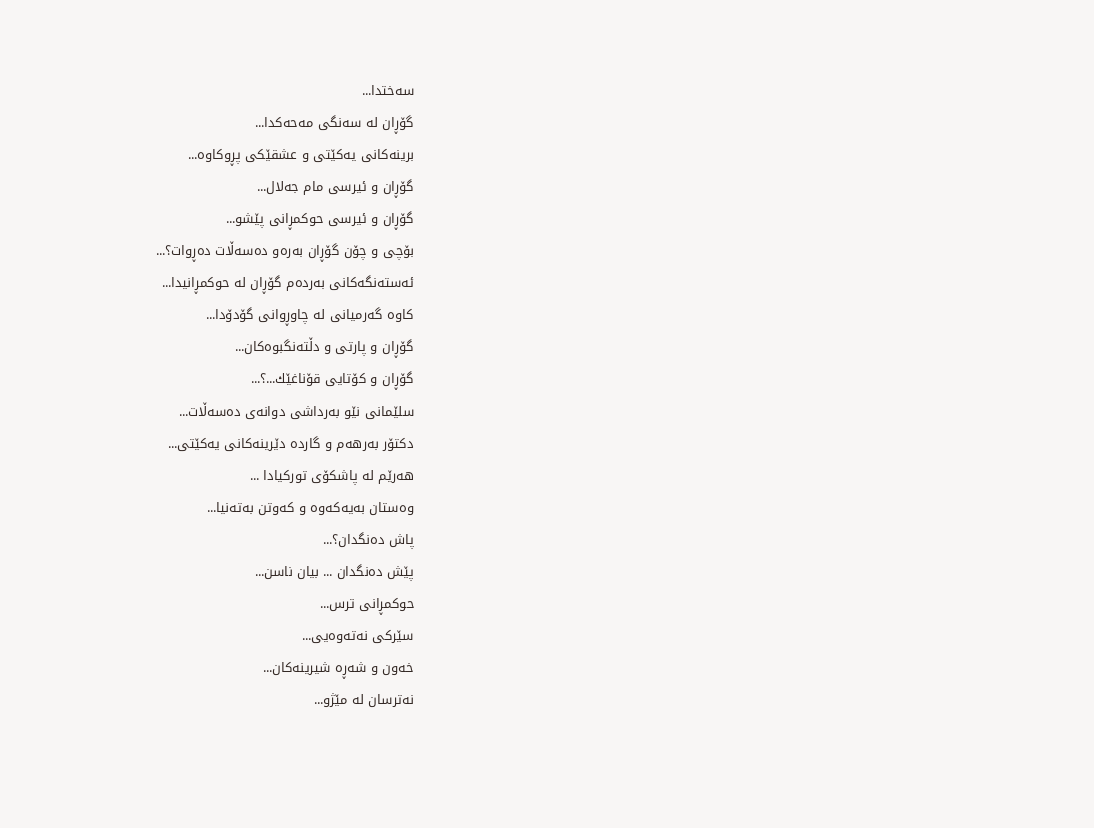سه‌ختدا...
گۆڕان له‌ سه‌نگی مه‌حه‌کدا...
برینه‌کانی یه‌كێتی و عشقێکی پڕوکاوه‌...
گۆڕان و ئیرسی مام جەلال...
گۆڕان و ئیرسی حوکمڕانی پێشو...
بۆچی و چۆن گۆڕان به‌ره‌و ده‌سه‌ڵات ده‌ڕوات؟...
ئه‌سته‌نگه‌کانی به‌رده‌م گۆڕان له‌ حوکمڕانیدا...
کاوه‌ گه‌رمیانی له‌ چاوڕوانی گۆدۆدا...
گۆڕان و پارتی و دڵته‌نگبوه‌کان...
گۆڕان و کۆتایی قۆناغێك...؟...
سلێمانی نێو به‌رداشی دوانه‌ی ده‌سه‌ڵات...
دکتۆر به‌رهه‌م و گارده‌ دێرینه‌کانی یه‌کێتی...
هه‌رێم لە پاشکۆی تورکیادا ...
وه‌ستان به‌یه‌که‌وه‌ و که‌وتن به‌ته‌نیا...
پاش ده‌نگدان؟...
پێش ده‌نگدان ... بیان ناسن...
حوکمڕانی ترس...
سێرکی نه‌ته‌وه‌یی...
خه‌ون و شه‌ڕه‌ شیرینه‌کان...
نه‌ترسان له‌ مێژو...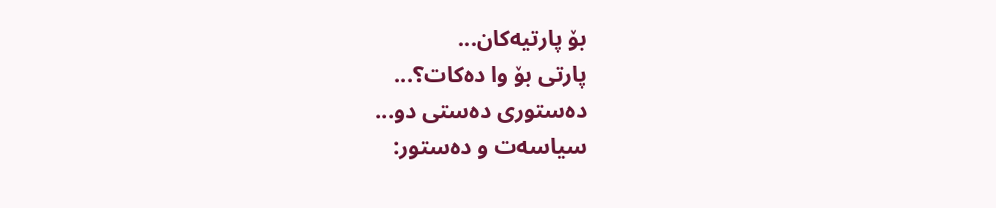بۆ پارتیه‌کان...
پارتی بۆ وا ده‌کات؟...
ده‌ستوری ده‌ستی دو...
سیاسه‌ت و ده‌ستور: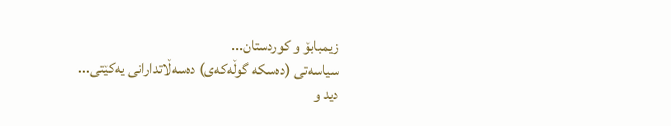زیمبابۆ و کوردستان...
سیاسه‌تی (ده‌سکه‌ گوڵه‌که‌ی) ده‌سه‌ڵاتدارانی یه‌کێتی...
دید و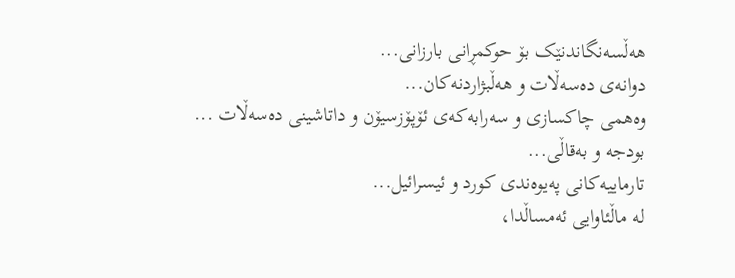هه‌ڵسه‌نگاندنێک بۆ حوکمڕانی بارزانی‌...
دوانه‌ی ده‌سه‌ڵات و هه‌ڵبژاردنه‌کان...
وه‌همی چاکسازی و سه‌رابه‌که‌ی ئۆپۆزسیۆن و داتاشینی ده‌سه‌ڵات‌ ...
بودجه‌ و به‌قاڵی...
تارماییه‌کانی په‌یوه‌ندی کورد و ئیسرائیل...
له‌ ماڵئاوایی ئه‌مساڵدا،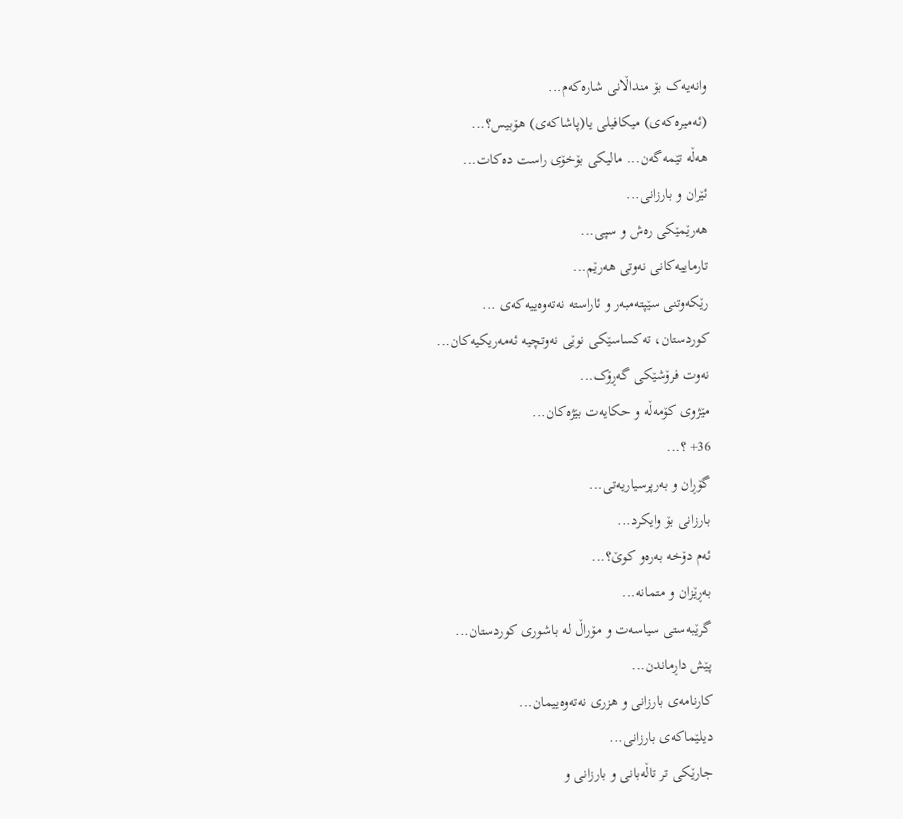وانه‌یه‌ک بۆ منداڵانی شاره‌که‌م...
(ئه‌میره‌که‌ی) میکافیلی یا(پاشاکه‌ی) هۆبیس؟...
هه‌ڵه‌ تێمه‌گه‌ن... مالیکی بۆخۆی راست ده‌کات...
ئێران و بارزانی...
هه‌رێمێکی‌ ره‌ش و سپی...
تارماییه‌کانی نه‌وتی هه‌رێم...
رێکه‌وتنی سێپته‌مبه‌ر و ئاراسته‌ نه‌ته‌وه‌ییه‌که‌ی‌ ...
کوردستان، ته‌کساسێکی نوێی نه‌وتچیه‌‌ ئه‌مەریکیه‌کان...
نه‌وت فرۆشێکی گه‌ڕۆک...
مێژوی کۆمه‌ڵه و حکایه‌ت بێژه‌کان...
36+ ؟...
گۆڕان و به‌رپرسیاریه‌تی...
بارزانی بۆ وایکرد...
ئەم دۆخە بەرەو کوێ؟...
بەڕێزان و متمانە...
گرێبەستی سیاسەت و مۆراڵ لە باشوری کوردستان...
پێش داڕماندن...
کارنامەی بارزانی و هزری نەتەوەییمان...
دیلێماکەی بارزانی...
جارێکی تر تاڵەبانی و بارزانی و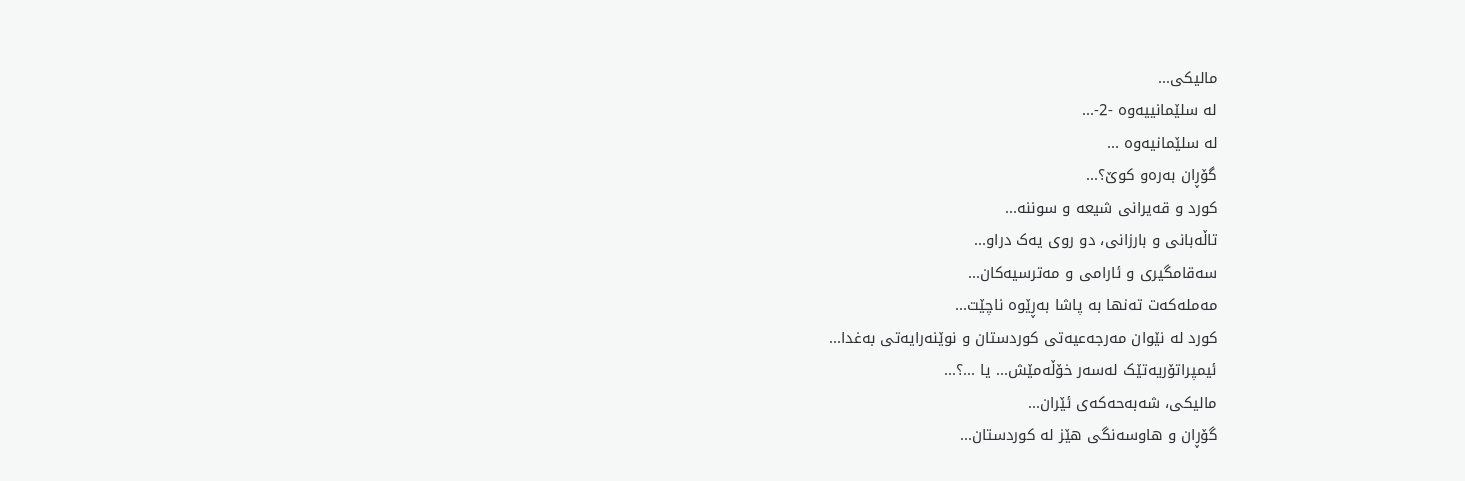مالیکی...
لە سلێمانییه‌وه‌ -2-...
لە سلێمانیەوە ...
گۆڕان بەرەو کوێ؟...
کورد و قەیرانی شیعە و سوننە...
تاڵەبانی و بارزانی، دو روی یەک دراو...
سەقامگیری و ئارامی و مەترسیەکان...
مەملەکەت تەنها بە پاشا بەڕێوە ناچێت...
کورد له‌ نێوان مەرجەعیەتی کوردستان و نوێنەرایەتی بەغدا...
ئیمپراتۆریەتێک لەسەر خۆڵەمێش... یا ...؟...
مالیکی، شەبەحەکەی ئێران...
گۆڕان و هاوسەنگی هێز لە کوردستان...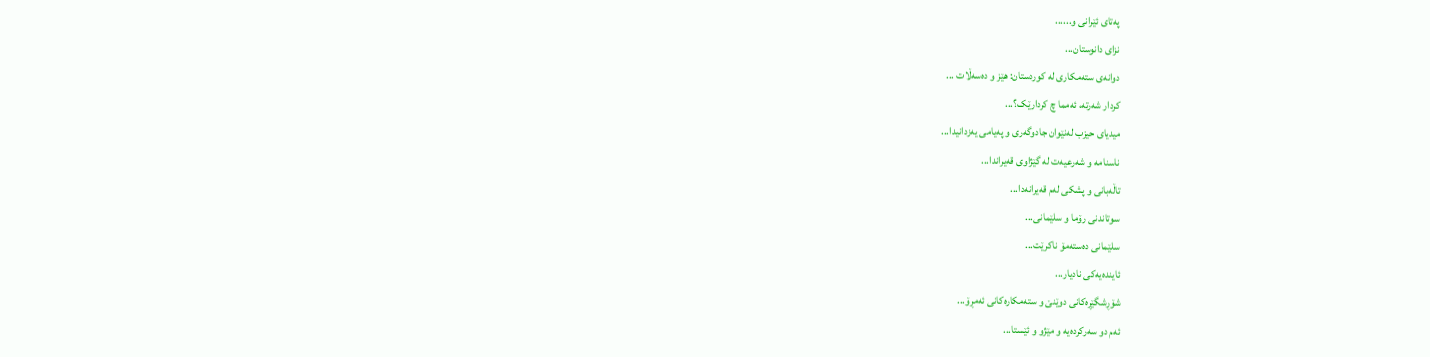پەتای ئێرانی و......
نزای دانوستان...
دوانەی ستەمکاری لە کوردستان: هێز و دەسەڵات ...
کردار شەرتە، ئەمما چ کردارێک؟...
میدیای حیزب لەنێوان جادوگەری و پەیامی یەزدانیدا...
ناسنامە و شەرعیەت لە گێژاوی قەیراندا...
تاڵەبانی و پشکی لەم قەیرانەدا...
سوتاندنی رۆما و سلێمانی...
سلێمانی دەستەمۆ ناکرێت...
ئایندەیەکی نادیار...
شۆڕشگێڕەکانی دوێنێ و ستەمکارەکانی ئەمڕۆ...
ئەم دو سەرکردەیە و مێژو و ئێستا...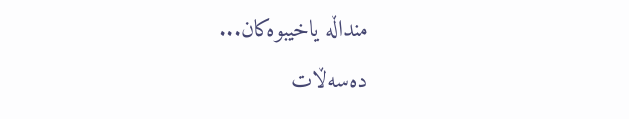منداڵە یاخیبوەکان...
دەسەڵات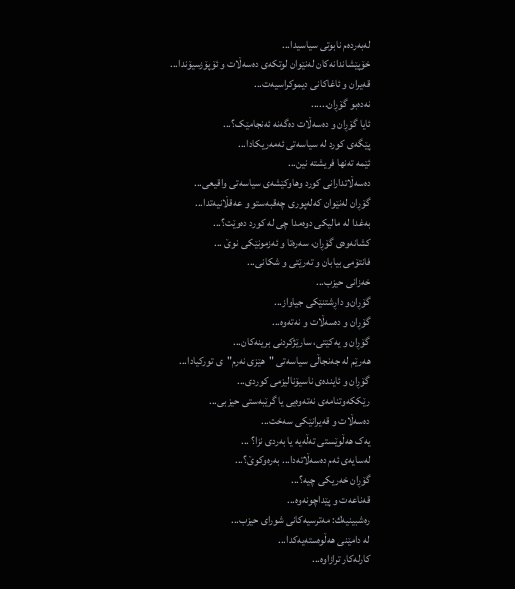لەبەردەم نابوتی سیاسیدا...
خۆپێشاندانەکان لەنێوان لوتکەی دەسەڵات و ئۆپۆزسیۆندا...
قەیران و ئاغاکانی دیموکراسیەت...
نەدەبو گۆڕان......
ئایا گۆڕان و دەسەڵات دەگەنە ئەنجامێک؟...
پێگەی کورد لە سیاسەتی ئەمه‌ریکادا...
ئێمە ته‌نها فریشتە نین...
دەسەڵاتدارانی کورد وهاوکێشەی سیاسەتی واقیعی...
گۆڕان لەنێوان کەلەپوری چه‌قبه‌ستو و عەقڵانیەتدا...
بەغدا لە مالیکی دوەمدا چی لە کورد دەوێت؟...
کشانەوەی گۆڕان، سەرەتا و ئه‌زمونێکی نوێ ...
فانتۆمی بیابان و تەرێتی و شکانی...
خەزانی حیزب...
گۆڕان‌و داڕشتنێکی جیاواز...
گۆڕان و دەسەڵات و نەتەوە...
گۆڕان و یەکێتی، سارێژکردنی برینەکان...
هەرێم لە جەنجاڵی سیاسەتی "هێزی نەرم"ی تورکیادا...
گۆڕان و ئایندەی ناسیۆنالیزمی کوردی...
رێککەوتنامەی نه‌ته‌وه‌یی یا گرێبەستی حیزبی...
دەسەڵات و قەیرانێکی سەخت...
یەک هەڵوێستی تەڵەیە یا بەردی نزا؟ ...
لەسایەی ئەم دەسەڵاتەدا... بەرەوکوێ؟...
گۆڕان خەریکی چیە؟...
قه‌ناعه‌ت و پێداچونه‌وه‌...
ره‌شبینیه‌ك: مه‌ترسیه‌كانی شورای حیزب...
لە دامێنی هەڵوەستەیەکدا...
كارله‌كار ترازاوه‌...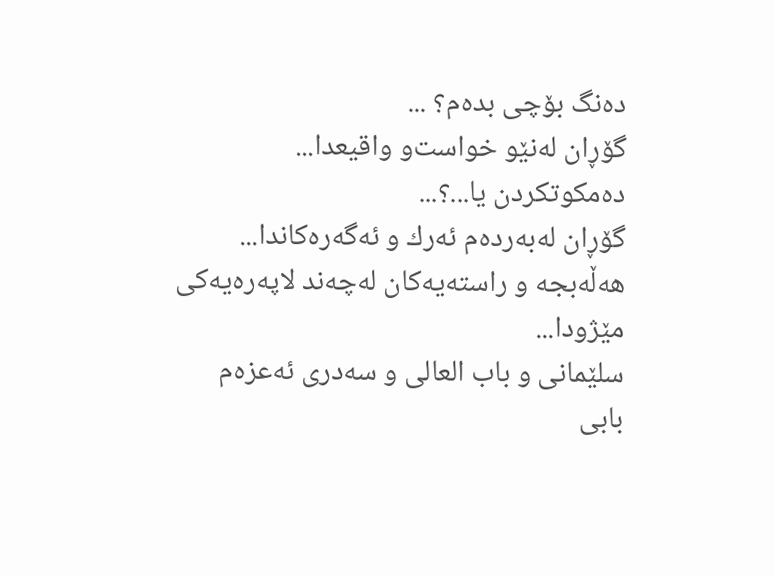ده‌نگ بۆچی بده‌م؟ ...
گۆڕان له‌نێو خواست‌و واقیعدا...
ده‌مكوتكردن یا...؟...
گۆڕان له‌به‌رده‌م ئه‌رك و ئه‌گه‌ره‌كاندا...
هه‌ڵه‌بجه‌ و راسته‌یه‌كان له‌چه‌ند لاپه‌ره‌یه‌كی مێژودا...
سلێمانی و باب العالی و سه‌دری ئه‌عزه‌م
بابی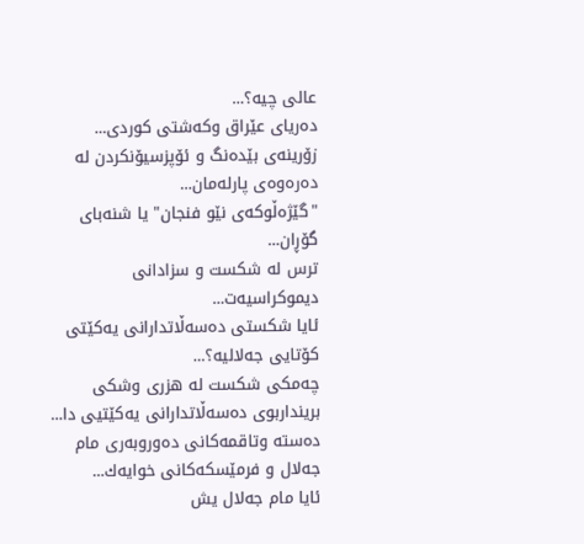عالی چیه‌؟...
ده‌ریای عێراق وكه‌شتی كوردی...
زۆرینه‌ی بێده‌نگ و ئۆپزسیۆنكردن له‌ ده‌ره‌وه‌ی پارله‌مان...
"گێژه‌ڵوكه‌ی نێو فنجان" یا شنه‌بای گۆڕان...
ترس له‌ شكست و سزادانی دیموكراسیه‌ت...
ئایا شكستی ده‌سه‌ڵاتدارانی یه‌كێتی كۆتایی جه‌لالیه‌؟...
چه‌مكی شكست له‌ هزری وشكی برینداربوی ده‌سه‌ڵاتدارانی یه‌كێتیی دا...
ده‌سته‌ وتاقمه‌كانی ده‌وروبه‌ری مام جه‌لال و فرمێسكه‌كانی خوایه‌ك...
ئایا مام جه‌لال یش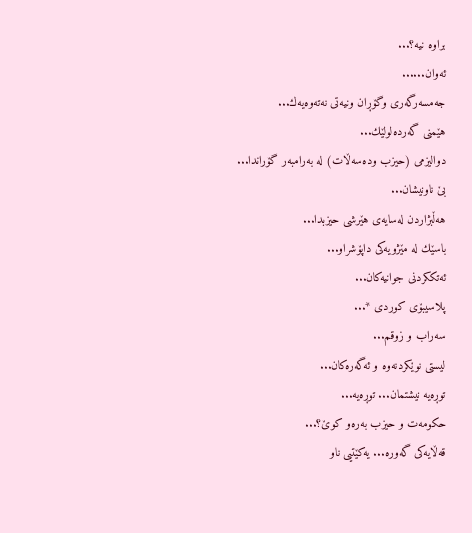براوه‌ نیه‌؟...
ئه‌وان......
جه‌مسه‌رگه‌ری وگۆڕان ونیه‌تی نه‌ته‌وه‌یه‌ك...
هێمنی گه‌رده‌لولێك...
دوالیزمی (حیزب وده‌سه‌ڵات) له‌ به‌رامبه‌ر گۆراندا...
بێ ناونیشان...
هه‌ڵبژاردن له‌سایه‌ی هێرشی حیزبدا...
باسێك له‌ مێژویه‌كی داپۆشراو...
ئه‌تككردنی جوانیه‌كان...
پلاسیبۆی كوردی *...
سه‌راب و زوقم...
لیستی نوێكردنه‌وه‌ و ئه‌گه‌ره‌كان...
توڕه‌یه‌ نیشتمان... توڕه‌یه‌...
حكومه‌ت ‌و حیزب به‌ره‌و كوێ‌؟...
قه‌ڵایه‌كی گه‌وره‌... یه‌كێتیی ناو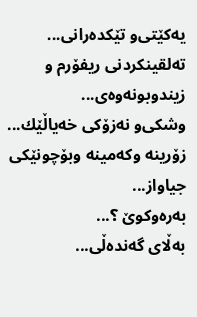یه‌كێتی‌و تێكده‌رانی...
ته‌لقینكردنی ریفۆرم ‌و زیندوبونه‌وه‌ی...
وشكی‌و نه‌زۆكی خه‌یاڵێك...
زۆرینه‌ وكه‌مینه‌ وبۆچونێكی جیاواز...
به‌ره‌وكوێ ؟...
به‌ڵای‌ گه‌نده‌ڵی...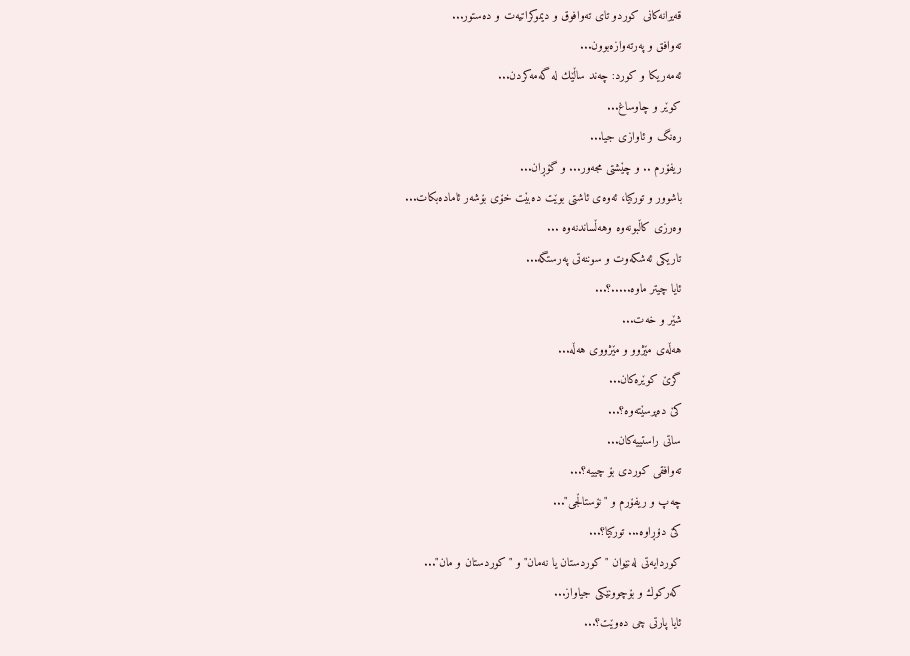قه‌یرانه‌كانی كوردو تای ته‌وافوق و دیموكراتیه‌ت و ده‌ستور...
ته‌وافق و په‌رته‌وازه‌بوون...
ئه‌مه‌ریكا و كورد: چه‌ند ساڵێك له‌ گه‌مه‌كردن...
كوێر و چاوساغ...
ره‌نگ و ئاوازی جیا...
ریفۆرم .. و چێشتی مجه‌ور... و گۆڕان...
باشوور و توركیا، ئه‌وه‌ی ئاشتی بوێت ده‌بێت خۆی بۆشه‌ر ئاماده‌بكات...
وه‌رزی كاڵبونه‌وه‌ وهه‌ڵساندنه‌وه‌ ...
تاریكی ئه‌شكه‌وت و سوننه‌تی په‌رستگه‌...
ئایا چیتر ماوه‌.....؟...
شێر و خه‌ت...
هه‌ڵه‌ی مێژوو و مێژووی هه‌ڵه‌...
گرێ كوێره‌كان...
كێ ده‌پرسێته‌وه‌؟...
ساتی راستییه‌كان...
ته‌وافقی كوردی بۆ چییه‌؟...
چه‌پ و ریفۆرم و "نۆستاڵجی"...
كێ دۆڕاوه‌... توركیا؟...
كوردایه‌تی له‌نێوان "كوردستان یا نه‌مان"و "كوردستان ‌و مان"...
كه‌ركوك و بۆچوونێكی جیاواز...
ئایا پارتی چی ده‌وێت؟...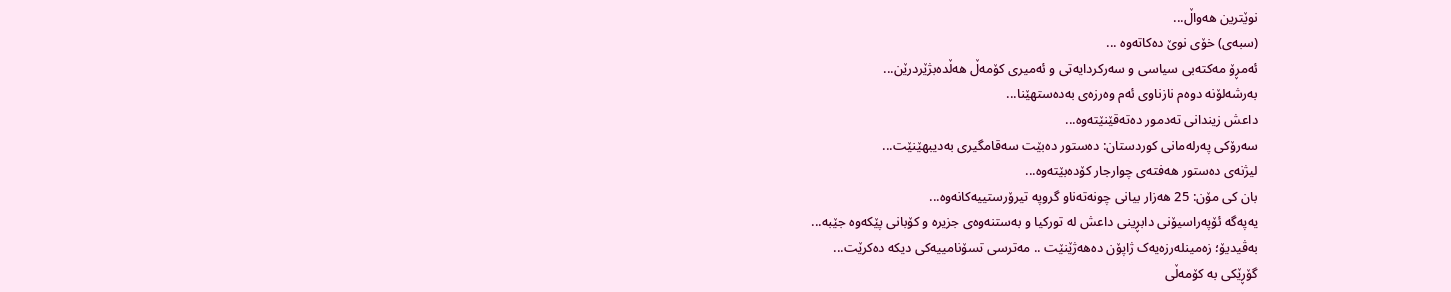نوێترین هه‌واڵ...
(سبەى) خۆى نوێ دەکاتەوە ...
ئه‌مڕۆ مه‌كته‌بی‌ سیاسی‌ و سه‌ركردایه‌تی‌ و ئه‌میری‌ كۆمه‌ڵ هەڵدەبژێردرێن...
به‌رشه‌لۆنه‌ دوه‌م نازناوی ئه‌م وه‌رزه‌ی به‌ده‌ستهێنا...
داعش زیندانی تەدمور دەتەقێنێتەوە...
سەرۆكی پەرلەمانی كوردستان: دەستور دەبێت سەقامگیری بەدیبهێنێت...
لیژنەی دەستور هەفتەی چوارجار كۆدەبێتەوە...
بان كی مۆن: 25 هەزار بیانی چونەتەناو گروپە تیرۆرستییەكانەوە...
یەپەگە ئۆپەراسیۆنی دابڕینی داعش لە تورکیا و بەستنەوەی جزیرە و کۆبانی پێکەوە جێبە...
بەڤیدیۆ؛ زەمینلەرزەیەک ژاپۆن دەهەژێنێت .. مەترسی تسۆنامییەکی دیکە دەکرێت...
گۆڕێکی بە کۆمەڵی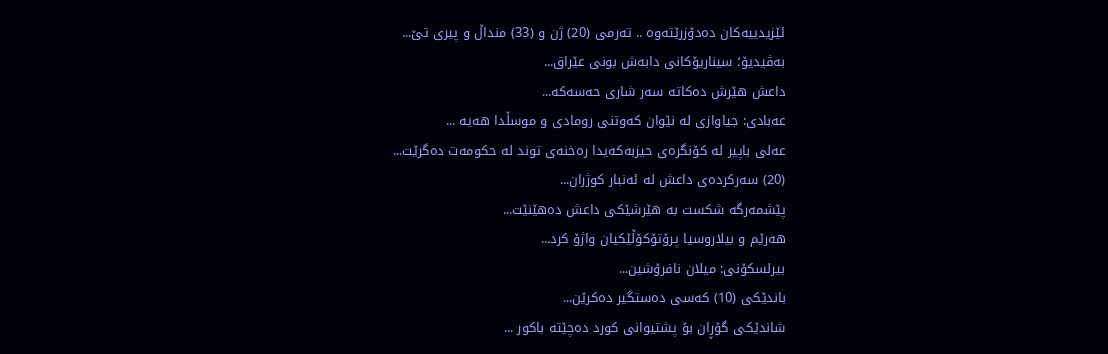ئێزیدییەکان دەدۆزرێتەوە .. تەرمی (20) ژن و (33) منداڵ و پیری تێ...
بەڤیدیۆ؛ سیناریۆکانی دابەش بونی عێراق...
داعش هێرش دەکاتە سەر شاری حەسەکە...
عه‌بادی: جیاوازی له‌ نێوان کەوتنی رومادی و موسڵدا هه‌یه‌ ...
عەلی باپیر لە کۆنگرەی حیزبەکەیدا رەخنەی توند لە حکومەت دەگرێت...
(20) سه‌ركرده‌ی داعش لە ئەنبار کوژران...
پێشمەرگە شكست بە هێرشێكی داعش دەهێنێت...
هەرێم و بیلاروسیا پرۆتۆکۆڵێکیان واژۆ کرد...
بیرلسكۆنی: میلان نافرۆشین...
باندێکی (10) کەسى دەستگیر دەکرێن...
شاندێکى گۆڕان بۆ پشتیوانی کورد دەچێتە باکور ...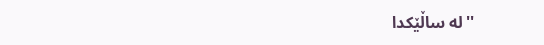''لە ساڵێکدا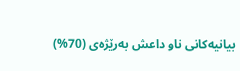بیانیه‌كانی ناو داعش بەرێژەى (70%)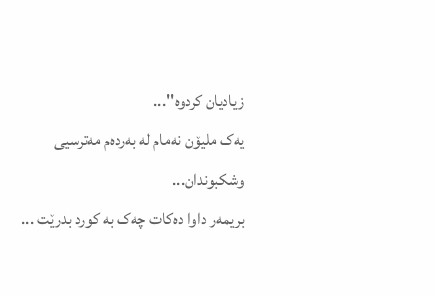زیادیان کردوە''...
یەک ملیۆن نەمام لە بەردەم مەترسیی وشکبوندان...
بریمه‌ر داوا دەکات چەک بە کورد بدرێت ...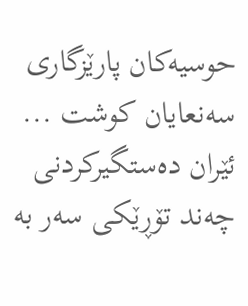حوسیەکان پارێزگارى سەنعایان کوشت ...
ئێران دەستگیرکردنى چه‌ند تۆڕێكی‌ سه‌ر به‌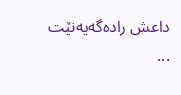داعش رادەگەیەنێت ...